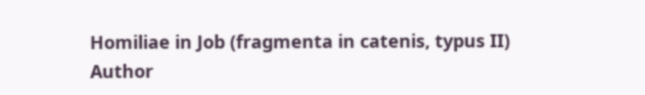Homiliae in Job (fragmenta in catenis, typus II)
Author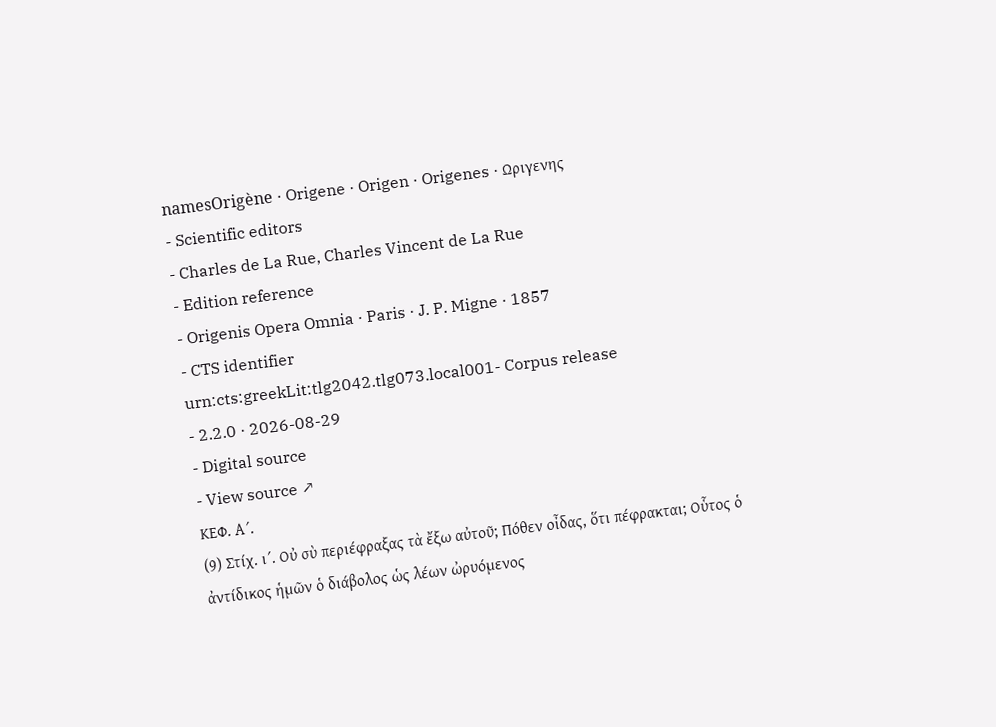namesOrigène · Origene · Origen · Origenes · Ωριγενης
- Scientific editors
- Charles de La Rue, Charles Vincent de La Rue
- Edition reference
- Origenis Opera Omnia · Paris · J. P. Migne · 1857
- CTS identifier
urn:cts:greekLit:tlg2042.tlg073.local001- Corpus release
- 2.2.0 · 2026-08-29
- Digital source
- View source ↗
ΚΕΦ. Α´.
(9) Στίχ. ι´. Οὐ σὺ περιέφραξας τὰ ἔξω αὐτοῦ; Πόθεν οἶδας, ὅτι πέφρακται; Οὗτος ὁ ἀντίδικος ἡμῶν ὁ διάβολος ὡς λέων ὠρυόμενος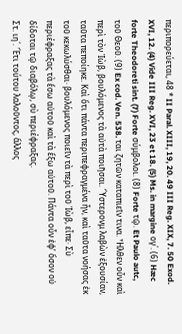περιπορεύεται, 48 * II Paral. XIII, 19, 20. 49 III Reg. XIX, 7. 50 Exod. XVI, 12. (4) Vide III Reg. XVI, 23 et 18. (5) Ms. in margine ογ´. (6) Hæc forte Theodoreti sint. (7) Forte σύμβολοι. (8) Forte τῷ. Et Paulo autc, τοῦ Θεοῦ. (9) Ex cod. Ven. 538. ται ζητῶν καταπιεῖν τινα. Ἦλθεν οὗν καὶ περὶ τὸν Ἰὼβ, βουλόμενος τὰ αὐτὰ ποιῆσαι. Ὕστερονμ λαβὼν ἐξουσίαν, ταῦτα πεποίηκε. Καὶ ὅτι πάντα περιπεφραγμένα ἦν, καὶ ταῦτα νοήσας ἐκ τοῦ κεκωλύσθαι· βουλόμενος ποιεῖν τὰ περὶ τοῦ Ἰὼβ, εἶπε· Σὺ περιέφραξας τὰ ἔσω αὐτοῦ καὶ τὰ ἔξω αὐτοῦ. Πάντα οὖν ἐφʼ ὅσον οὐ δίδοται τῷ διαβόλῳ, σὺ περιέφραξας.
Στ. ιη´. Ἔτι τούτου λαλοῦντος, ἄλλος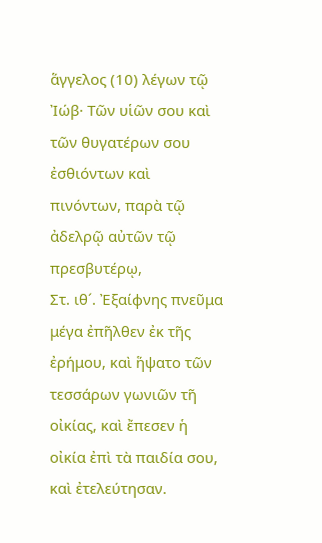ἅγγελος (10) λέγων τῷ Ἰώβ· Τῶν υἱῶν σου καὶ τῶν θυγατέρων σου ἐσθιόντων καὶ πινόντων, παρὰ τῷ ἀδελρῷ αὐτῶν τῷ πρεσβυτέρῳ,
Στ. ιθ´. Ἐξαίφνης πνεῦμα μέγα ἐπῆλθεν ἐκ τῆς ἐρήμου, καὶ ἥψατο τῶν τεσσάρων γωνιῶν τῆ οἰκίας, καὶ ἔπεσεν ἡ οἰκία ἐπὶ τὰ παιδία σου, καὶ ἐτελεύτησαν.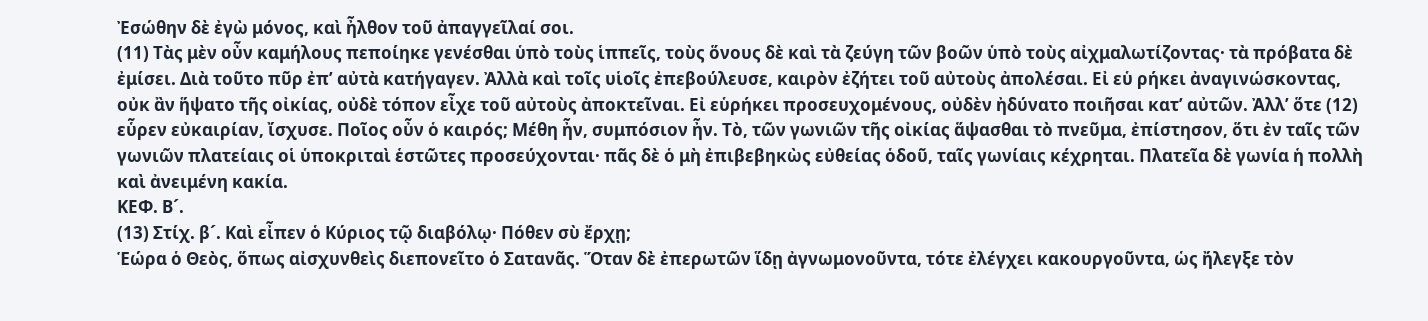Ἐσώθην δὲ ἐγὼ μόνος, καὶ ἦλθον τοῦ ἀπαγγεῖλαί σοι.
(11) Τὰς μὲν οὖν καμήλους πεποίηκε γενέσθαι ὑπὸ τοὺς ἱππεῖς, τοὺς ὅνους δὲ καὶ τὰ ζεύγη τῶν βοῶν ὑπὸ τοὺς αἰχμαλωτίζοντας· τὰ πρόβατα δὲ ἐμίσει. Διὰ τοῦτο πῦρ ἐπʼ αὐτὰ κατήγαγεν. Ἀλλὰ καὶ τοῖς υἱοῖς ἐπεβούλευσε, καιρὸν ἐζήτει τοῦ αὐτοὺς ἀπολέσαι. Εἰ εὑ ρήκει ἀναγινώσκοντας, οὐκ ἂν ἥψατο τῆς οἰκίας, οὐδὲ τόπον εἶχε τοῦ αὐτοὺς ἀποκτεῖναι. Εἰ εὑρήκει προσευχομένους, οὐδὲν ἠδύνατο ποιῆσαι κατʼ αὐτῶν. Ἀλλʼ ὅτε (12) εὗρεν εὐκαιρίαν, ἴσχυσε. Ποῖος οὖν ὁ καιρός; Μέθη ἦν, συμπόσιον ἦν. Τὸ, τῶν γωνιῶν τῆς οἰκίας ἅψασθαι τὸ πνεῦμα, ἐπίστησον, ὅτι ἐν ταῖς τῶν γωνιῶν πλατείαις οἱ ὑποκριταὶ ἑστῶτες προσεύχονται· πᾶς δὲ ὁ μὴ ἐπιβεβηκὼς εὐθείας ὁδοῦ, ταῖς γωνίαις κέχρηται. Πλατεῖα δὲ γωνία ἡ πολλὴ καὶ ἀνειμένη κακία.
ΚΕΦ. Β´.
(13) Στίχ. β´. Καὶ εἶπεν ὁ Κύριος τῷ διαβόλῳ· Πόθεν σὺ ἔρχῃ;
Ἑώρα ὁ Θεὸς, ὅπως αἰσχυνθεὶς διεπονεῖτο ὁ Σατανᾶς. Ὅταν δὲ ἐπερωτῶν ἵδῃ ἀγνωμονοῦντα, τότε ἐλέγχει κακουργοῦντα, ὡς ἤλεγξε τὸν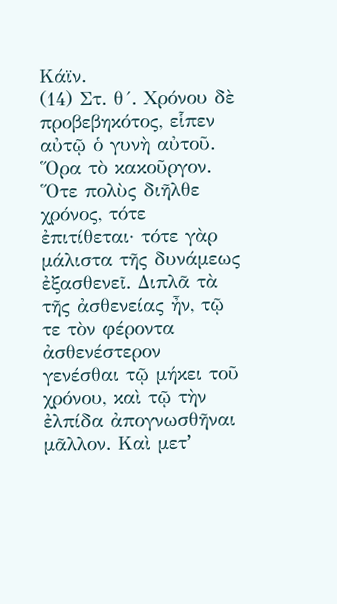Κάϊν.
(14) Στ. θ´. Χρόνου δὲ προβεβηκότος, εἷπεν αὐτῷ ὁ γυνὴ αὐτοῦ.
Ὅρα τὸ κακοῦργον. Ὅτε πολὺς διῆλθε χρόνος, τότε ἐπιτίθεται· τότε γὰρ μάλιστα τῆς δυνάμεως ἐξασθενεῖ. Διπλᾶ τὰ τῆς ἀσθενείας ἦν, τῷ τε τὸν φέροντα ἀσθενέστερον γενέσθαι τῷ μήκει τοῦ χρόνου, καὶ τῷ τὴν ἐλπίδα ἀπογνωσθῆναι μᾶλλον. Καὶ μετʼ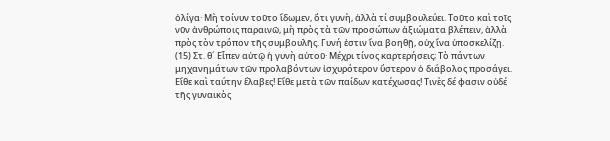ὀλίγα· Μὴ τοίνυν τοῦτο ἵδωμεν, ὅτι γυνὴ, ἀλλὰ τί συμβουλεύει. Τοῦτο καὶ τοῖς νῦν ἀνθρώποις παραινῶ, μὴ πρὸς τὰ τῶν προσώπων ἀξιώματα βλέπειν, ἀλλὰ πρὸς τὸν τρόπον τῆς συμβουλῆς. Γυνή ἐστιν ἵνα βοηθῇ, οὐχ ἵνα ὑποσκελίζῃ.
(15) Στ. θ´ Εἶπεν αὐτῷ ἡ γυνὴ αὐτοῦ· Μέχρι τίνος καρτερήσεις; Τὸ πάντων μηχανημάτων τῶν προλαβόντων ἰσχυρότερον ὕστερον ὁ διάβολος προσάγει. Εἴθε καὶ ταύτην ἕλαβες! Εἴθε μετὰ τῶν παίδων κατέχωσας! Τινὲς δέ φασιν οὐδέ τῆς γυναικὸς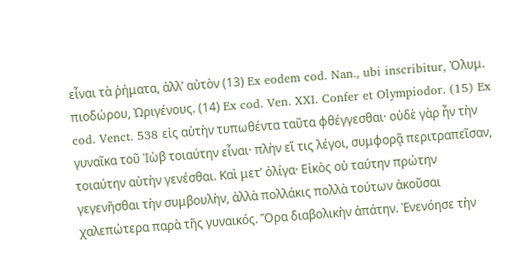εἶναι τὰ ῥήματα, ἀλλʼ αὐτὸν (13) Ex eodem cod. Nan., ubi inscribitur, Ὀλυμ. πιοδώρου, Ὠριγένους. (14) Ex cod. Ven. XXI. Confer et Olympiodor. (15) Ex cod. Venct. 538 εἰς αὐτὴν τυπωθέντα ταῦτα φθέγγεσθαι· οὐδὲ γὰρ ἦν τὴν γυναῖκα τοῦ Ἰὼβ τοιαύτην εἶναι· πλὴν εἵ τις λέγοι, συμφορᾷ περιτραπεῖσαν, τοιαύτην αὐτὴν γενέσθαι. Καὶ μετʼ ὀλίγα· Εἰκὸς οὐ ταύτην πρώτην γεγενῆσθαι τὴν συμβουλὴν, ἀλλὰ πολλάκις πολλὰ τούτων ἀκοῦσαι χαλεπώτερα παρὰ τῆς γυναικός. Ὅρα διαβολικὴν ἀπάτην. Ἐνενόησε τὴν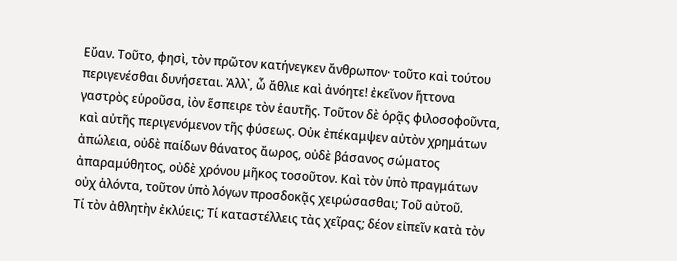Εὔαν. Τοῦτο, φησὶ, τὸν πρῶτον κατήνεγκεν ἄνθρωπον· τοῦτο καὶ τούτου περιγενέσθαι δυνήσεται. Ἀλλ᾿, ὦ ἄθλιε καὶ ἀνόητε! ἐκεῖνον ἥττονα γαστρὸς εὑροῦσα, ἰὸν ἕσπειρε τὸν ἑαυτῆς. Τοῦτον δὲ ὁρᾷς φιλοσοφοῦντα, καὶ αὐτῆς περιγενόμενον τῆς φύσεως. Οὐκ ἐπέκαμψεν αὐτὸν χρημάτων ἀπώλεια, οὐδὲ παίδων θάνατος ἄωρος, οὐδὲ βάσανος σώματος ἀπαραμύθητος, οὐδὲ χρόνου μῆκος τοσοῦτον. Καὶ τὸν ὑπὸ πραγμάτων οὐχ ἁλόντα, τοῦτον ὑπὸ λόγων προσδοκᾷς χειρώσασθαι; Τοῦ αὐτοῦ.
Τί τὸν ἀθλητὴν ἐκλύεις; Τί καταστέλλεις τὰς χεῖρας; δέον εἰπεῖν κατὰ τὸν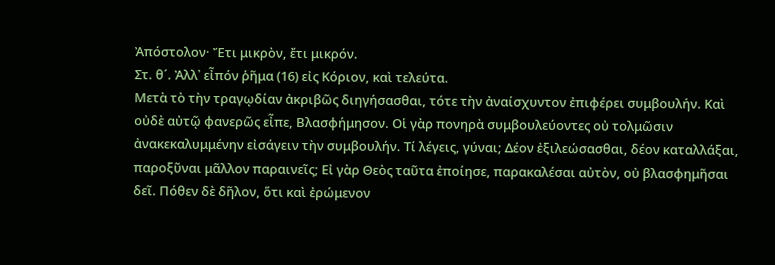Ἀπόστολον· Ἔτι μικρὸν, ἔτι μικρόν.
Στ. θ´. Ἀλλ᾿ εἶπόν ῥῆμα (16) εἰς Κόριον, καὶ τελεύτα.
Μετὰ τὸ τὴν τραγῳδίαν ἀκριβῶς διηγήσασθαι, τότε τὴν ἀναίσχυντον ἐπιφέρει συμβουλήν. Καὶ οὐδὲ αὐτῷ φανερῶς εἶπε, Βλασφήμησον. Οἱ γὰρ πονηρὰ συμβουλεύοντες οὐ τολμῶσιν ἀνακεκαλυμμένην εἰσάγειν τὴν συμβουλήν. Τί λέγεις, γύναι; Δέον ἐξιλεώσασθαι, δέον καταλλάξαι, παροξῦναι μᾶλλον παραινεῖς; Εἰ γὰρ Θεὸς ταῦτα ἐποίησε, παρακαλέσαι αὐτὸν, οὐ βλασφημῆσαι δεῖ. Πόθεν δὲ δῆλον, ὅτι καὶ ἐρώμενον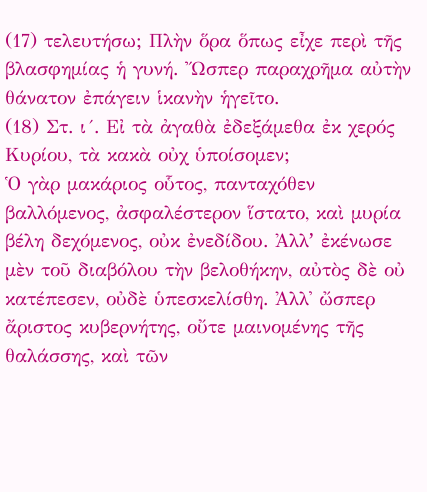(17) τελευτήσω; Πλὴν ὅρα ὅπως εἶχε περὶ τῆς βλασφημίας ἡ γυνή. Ὤσπερ παραχρῆμα αὐτὴν θάνατον ἐπάγειν ἱκανὴν ἡγεῖτο.
(18) Στ. ι´. Εἰ τὰ ἀγαθὰ ἐδεξάμεθα ἐκ χερός Κυρίου, τὰ κακὰ οὐχ ὑποίσομεν;
Ὁ γὰρ μακάριος οὗτος, πανταχόθεν βαλλόμενος, ἀσφαλέστερον ἵστατο, καὶ μυρία βέλη δεχόμενος, οὐκ ἐνεδίδου. Ἀλλʼ ἐκένωσε μὲν τοῦ διαβόλου τὴν βελοθήκην, αὐτὸς δὲ οὐ κατέπεσεν, οὐδὲ ὑπεσκελίσθη. Ἀλλ᾿ ὤσπερ ἄριστος κυβερνήτης, οὔτε μαινομένης τῆς θαλάσσης, καὶ τῶν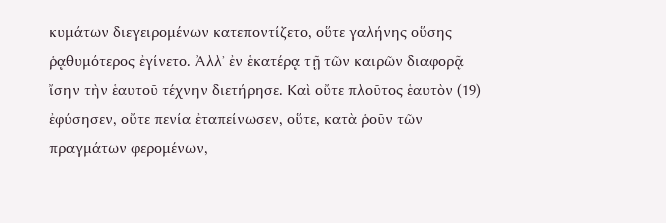κυμάτων διεγειρομένων κατεποντίζετο, οὕτε γαλήνης οὕσης ῥᾳθυμότερος ἐγίνετο. Ἀλλʼ ἐν ἑκατέρᾳ τῇ τῶν καιρῶν διαφορᾷ ἴσην τὴν ἑαυτοῦ τέχνην διετήρησε. Καὶ οὔτε πλοῦτος ἑαυτὸν (19) ἐφύσησεν, οὔτε πενία ἐταπείνωσεν, οὕτε, κατὰ ῥοῦν τῶν πραγμάτων φερομένων,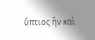ὕπτιος ἦν καὶ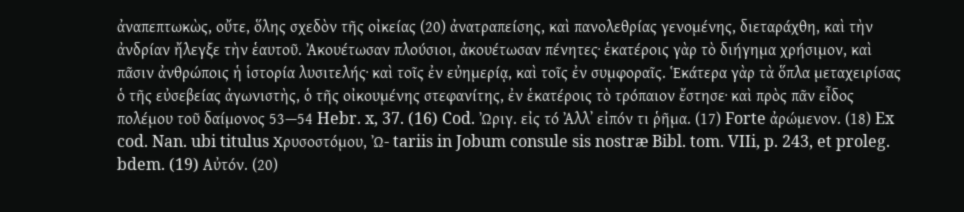ἀναπεπτωκὼς, οὔτε, ὅλης σχεδὸν τῆς οἰκείας (20) ἀνατραπείσης, καὶ πανολεθρίας γενομένης, διεταράχθη, καὶ τὴν ἀνδρίαν ἤλεγξε τὴν ἑαυτοῦ. Ἀκουέτωσαν πλούσιοι, ἀκουέτωσαν πένητες· ἑκατέροις γὰρ τὸ διήγημα χρήσιμον, καὶ πᾶσιν ἀνθρώποις ἡ ἱστορία λυσιτελής· καὶ τοῖς ἐν εὐημερίᾳ, καὶ τοῖς ἐν συμφοραῖς. Ἑκάτερα γὰρ τὰ ὅπλα μεταχειρίσας ὁ τῆς εὐσεβείας ἀγωνιστὴς, ὁ τῆς οἰκουμένης στεφανίτης, ἐν ἑκατέροις τὸ τρόπαιον ἔστησε· καὶ πρὸς πᾶν εἶδος πολέμου τοῦ δαίμονος 53—54 Hebr. x, 37. (16) Cod. Ὠριγ. εἰς τό Ἀλλ᾿ εἰπόν τι ῥῆμα. (17) Forte ἀρώμενον. (18) Ex cod. Nan. ubi titulus Χρυσοστόμου, Ὠ- tariis in Jobum consule sis nostræ Bibl. tom. VIIi, p. 243, et proleg. bdem. (19) Αὐτόν. (20)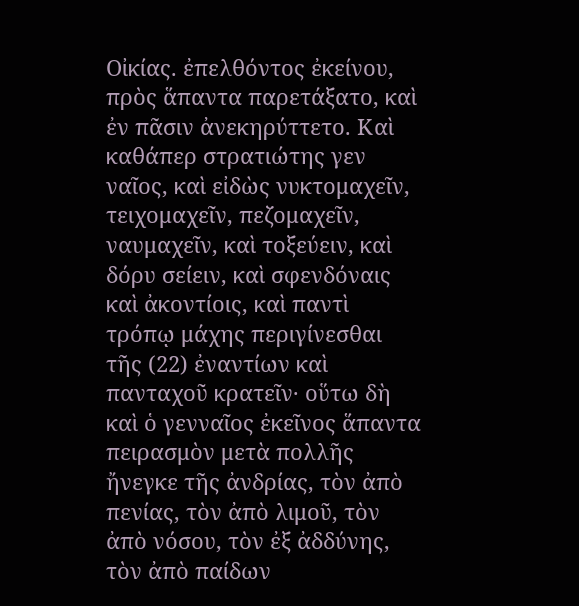Οἰκίας. ἐπελθόντος ἐκείνου, πρὸς ἅπαντα παρετάξατο, καὶ ἐν πᾶσιν ἀνεκηρύττετο. Καὶ καθάπερ στρατιώτης γεν ναῖος, καὶ εἰδὼς νυκτομαχεῖν, τειχομαχεῖν, πεζομαχεῖν, ναυμαχεῖν, καὶ τοξεύειν, καὶ δόρυ σείειν, καὶ σφενδόναις καὶ ἀκοντίοις, καὶ παντὶ τρόπῳ μάχης περιγίνεσθαι τῆς (22) ἐναντίων καὶ πανταχοῦ κρατεῖν· οὕτω δὴ καὶ ὁ γενναῖος ἐκεῖνος ἅπαντα πειρασμὸν μετὰ πολλῆς ἤνεγκε τῆς ἀνδρίας, τὸν ἀπὸ πενίας, τὸν ἀπὸ λιμοῦ, τὸν ἀπὸ νόσου, τὸν ἐξ ἀδδύνης, τὸν ἀπὸ παίδων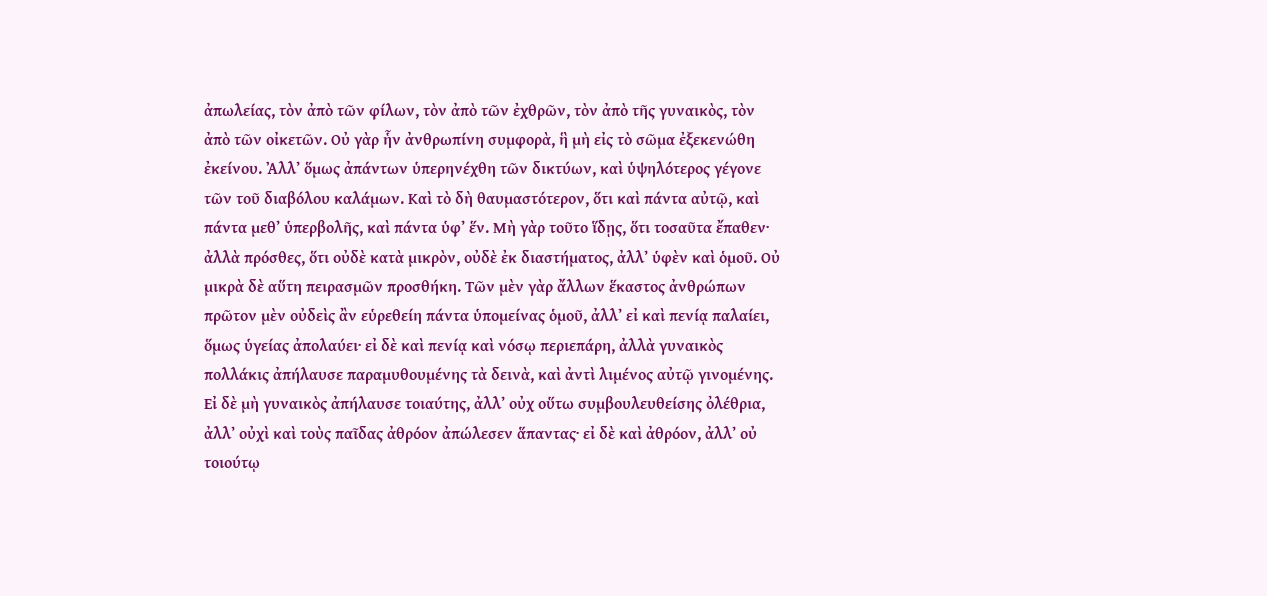ἀπωλείας, τὸν ἀπὸ τῶν φίλων, τὸν ἀπὸ τῶν ἐχθρῶν, τὸν ἀπὸ τῆς γυναικὸς, τὸν ἀπὸ τῶν οἰκετῶν. Οὐ γὰρ ἧν ἀνθρωπίνη συμφορὰ, ἣ μὴ εἰς τὸ σῶμα ἐξεκενώθη ἐκείνου. Ἀλλʼ ὅμως ἀπάντων ὑπερηνέχθη τῶν δικτύων, καὶ ὑψηλότερος γέγονε τῶν τοῦ διαβόλου καλάμων. Καὶ τὸ δὴ θαυμαστότερον, ὅτι καὶ πάντα αὐτῷ, καὶ πάντα μεθʼ ὑπερβολῆς, καὶ πάντα ὑφʼ ἕν. Μὴ γὰρ τοῦτο ἵδῃς, ὅτι τοσαῦτα ἔπαθεν· ἀλλὰ πρόσθες, ὅτι οὐδὲ κατὰ μικρὸν, οὐδὲ ἐκ διαστήματος, ἀλλʼ ὑφὲν καὶ ὁμοῦ. Οὐ μικρὰ δὲ αὕτη πειρασμῶν προσθήκη. Τῶν μὲν γὰρ ἄλλων ἕκαστος ἀνθρώπων πρῶτον μὲν οὐδεὶς ἂν εὑρεθείη πάντα ὑπομείνας ὁμοῦ, ἀλλʼ εἰ καὶ πενίᾳ παλαίει, ὅμως ὑγείας ἀπολαύει· εἰ δὲ καὶ πενίᾳ καὶ νόσῳ περιεπάρη, ἀλλὰ γυναικὸς πολλάκις ἀπήλαυσε παραμυθουμένης τὰ δεινὰ, καὶ ἀντὶ λιμένος αὐτῷ γινομένης. Εἰ δὲ μὴ γυναικὸς ἀπήλαυσε τοιαύτης, ἀλλʼ οὐχ οὕτω συμβουλευθείσης ὀλέθρια, ἀλλʼ οὐχὶ καὶ τοὺς παῖδας ἀθρόον ἀπώλεσεν ἅπαντας· εἰ δὲ καὶ ἀθρόον, ἀλλʼ οὐ τοιούτῳ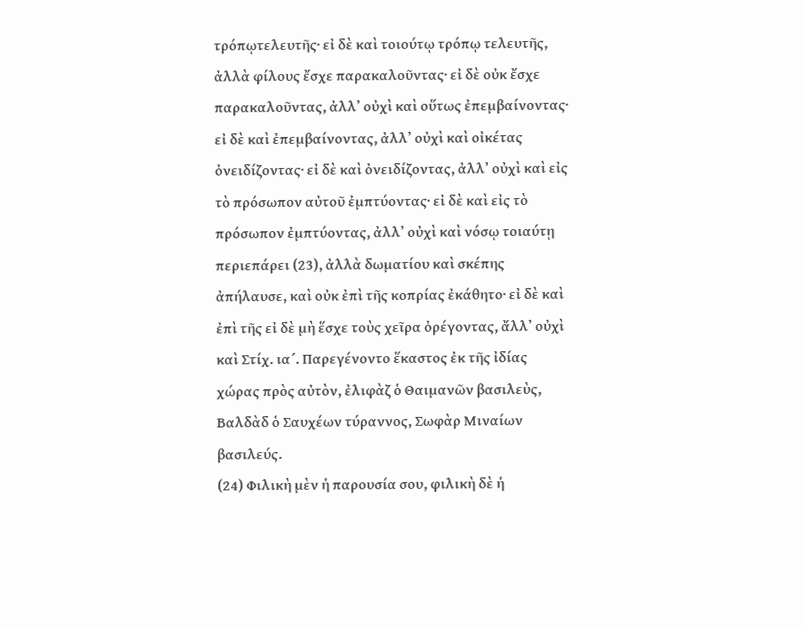τρόπῳτελευτῆς· εἰ δὲ καὶ τοιούτῳ τρόπῳ τελευτῆς, ἀλλὰ φίλους ἔσχε παρακαλοῦντας· εἰ δὲ οὐκ ἔσχε παρακαλοῦντας, ἀλλʼ οὐχὶ καὶ οὕτως ἐπεμβαίνοντας· εἰ δὲ καὶ ἐπεμβαίνοντας, ἀλλʼ οὐχὶ καὶ οἰκέτας ὀνειδίζοντας· εἰ δὲ καὶ ὀνειδίζοντας, ἀλλʼ οὐχὶ καὶ εἰς τὸ πρόσωπον αὐτοῦ ἐμπτύοντας· εἰ δὲ καὶ εἰς τὸ πρόσωπον ἐμπτύοντας, ἀλλʼ οὐχὶ καὶ νόσῳ τοιαύτῃ περιεπάρει (23), ἀλλὰ δωματίου καὶ σκέπης ἀπήλαυσε, καὶ οὐκ ἐπὶ τῆς κοπρίας ἐκάθητο· εἰ δὲ καὶ ἐπὶ τῆς εἰ δὲ μὴ ἕσχε τοὺς χεῖρα ὀρέγοντας, ἄλλʼ οὐχὶ καὶ Στίχ. ια´. Παρεγένοντο ἕκαστος ἐκ τῆς ἰδίας χώρας πρὸς αὐτὸν, ἐλιφὰζ ὁ Θαιμανῶν βασιλεὺς, Βαλδὰδ ὁ Σαυχέων τύραννος, Σωφὰρ Μιναίων βασιλεύς.
(24) Φιλικὴ μὲν ἡ παρουσία σου, φιλικὴ δὲ ἡ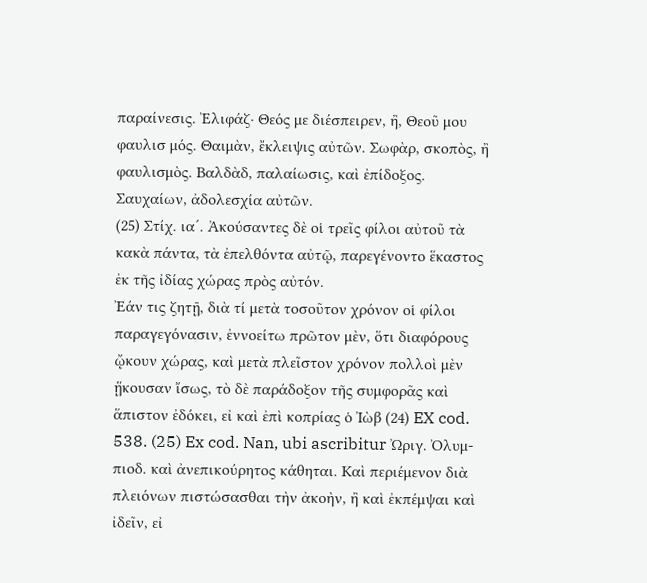παραίνεσις. Ἐλιφάζ· Θεός με διέσπειρεν, ἢ, Θεοῦ μου φαυλισ μός. Θαιμὰν, ἔκλειψις αὐτῶν. Σωφὰρ, σκοπὸς, ἢ φαυλισμὸς. Βαλδὰδ, παλαίωσις, καὶ ἐπίδοξος. Σαυχαίων, ἀδολεσχία αὐτῶν.
(25) Στίχ. ια´. Ἀκούσαντες δὲ οἱ τρεῖς φίλοι αὐτοῦ τὰ κακὰ πάντα, τὰ ἐπελθόντα αὐτῷ, παρεγένοντο ἕκαστος ἐκ τῆς ἰδίας χώρας πρὸς αὐτόν.
Ἐάν τις ζητῇ, διὰ τί μετὰ τοσοῦτον χρόνον οἱ φίλοι παραγεγόνασιν, ἐννοείτω πρῶτον μὲν, ὅτι διαφόρους ᾤκουν χώρας, καὶ μετὰ πλεῖστον χρόνον πολλοὶ μὲν ᾕκουσαν ἴσως, τὸ δὲ παράδοξον τῆς συμφορᾶς καὶ ἅπιστον ἐδόκει, εἰ καὶ ἐπὶ κοπρίας ὁ Ἰὼβ (24) EX cod. 538. (25) Ex cod. Nan, ubi ascribitur Ὠριγ. Ὀλυμ- πιοδ. καὶ ἀνεπικούρητος κάθηται. Καὶ περιέμενον διὰ πλειόνων πιστώσασθαι τὴν ἀκοὴν, ἢ καὶ ἐκπέμψαι καὶ ἰδεῖν, εἰ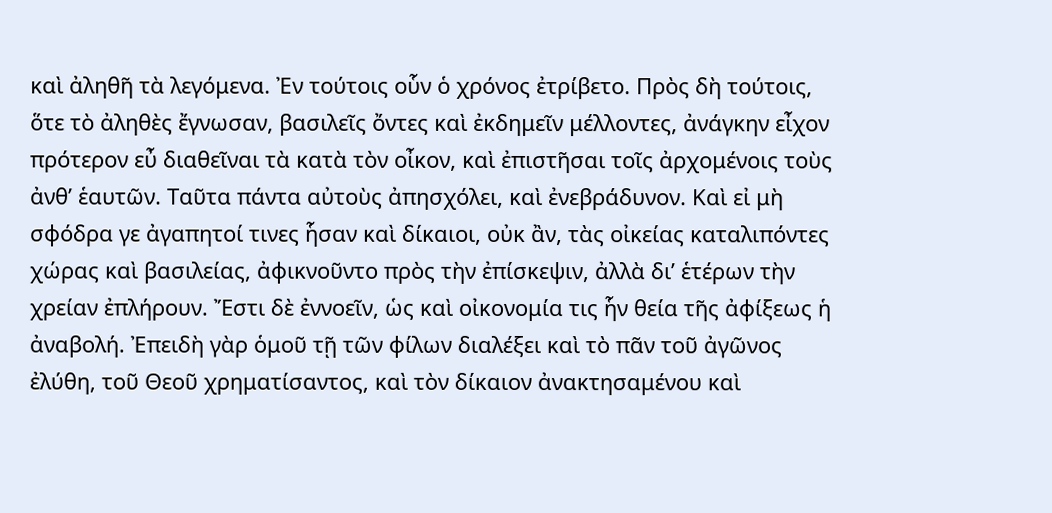καὶ ἀληθῆ τὰ λεγόμενα. Ἐν τούτοις οὗν ὁ χρόνος ἐτρίβετο. Πρὸς δὴ τούτοις, ὅτε τὸ ἀληθὲς ἔγνωσαν, βασιλεῖς ὄντες καὶ ἐκδημεῖν μέλλοντες, ἀνάγκην εἶχον πρότερον εὖ διαθεῖναι τὰ κατὰ τὸν οἶκον, καὶ ἐπιστῆσαι τοῖς ἀρχομένοις τοὺς ἀνθʼ ἑαυτῶν. Ταῦτα πάντα αὐτοὺς ἀπησχόλει, καὶ ἐνεβράδυνον. Καὶ εἰ μὴ σφόδρα γε ἀγαπητοί τινες ἧσαν καὶ δίκαιοι, οὐκ ἂν, τὰς οἰκείας καταλιπόντες χώρας καὶ βασιλείας, ἀφικνοῦντο πρὸς τὴν ἐπίσκεψιν, ἀλλὰ διʼ ἑτέρων τὴν χρείαν ἐπλήρουν. Ἔστι δὲ ἐννοεῖν, ὡς καὶ οἰκονομία τις ἧν θεία τῆς ἀφίξεως ἡ ἀναβολή. Ἐπειδὴ γὰρ ὁμοῦ τῇ τῶν φίλων διαλέξει καὶ τὸ πᾶν τοῦ ἀγῶνος ἐλύθη, τοῦ Θεοῦ χρηματίσαντος, καὶ τὸν δίκαιον ἀνακτησαμένου καὶ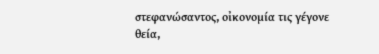στεφανώσαντος, οἰκονομία τις γέγονε θεία,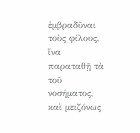ἐμβραδῦναι τοὺς φίλους, ἵνα παραταθῇ τὰ τοῦ νοσήματος, καὶ μειζόνως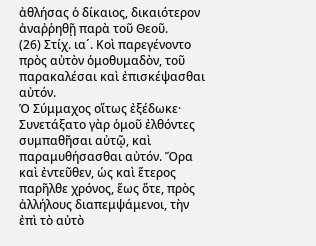ἀθλήσας ὁ δίκαιος, δικαιότερον ἀναῤῥηθῇ παρὰ τοῦ Θεοῦ.
(26) Στίχ. ια´. Κοὶ παρεγένοντο πρὸς αὐτὸν ὁμοθυμαδὸν, τοῦ παρακαλέσαι καὶ ἐπισκέψασθαι αὐτόν.
Ὁ Σύμμαχος οἵτως ἐξέδωκε· Συνετάξατο γὰρ ὁμοῦ ἐλθόντες συμπαθῆσαι αὐτῷ, καὶ παραμυθήσασθαι αὐτόν. Ὅρα καὶ ἐντεῦθεν, ὡς καὶ ἕτερος παρῆλθε χρόνος, ἕως ὅτε, πρὸς ἀλλήλους διαπεμψάμενοι, τὴν ἐπὶ τὸ αὐτὸ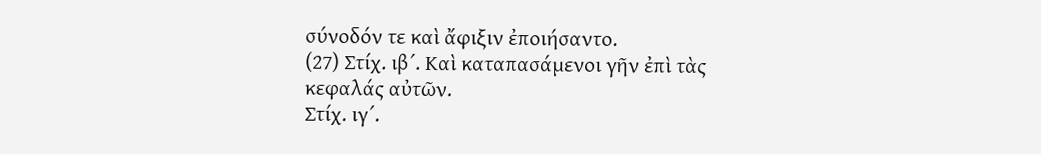σύνοδόν τε καὶ ἄφιξιν ἐποιήσαντο.
(27) Στίχ. ιβ´. Καὶ καταπασάμενοι γῆν ἐπὶ τὰς κεφαλάς αὐτῶν.
Στίχ. ιγ´.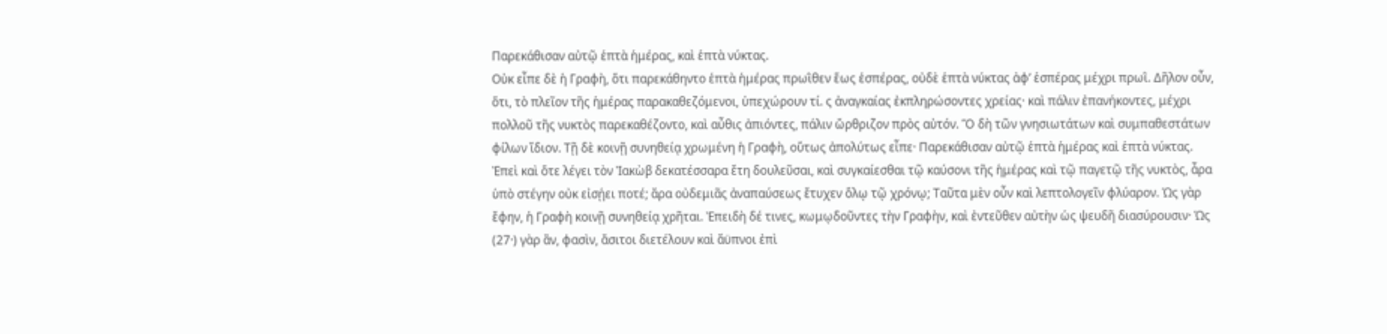Παρεκάθισαν αὐτῷ ἑπτὰ ἡμέρας, καὶ ἑπτὰ νύκτας.
Οὐκ εἶπε δὲ ἡ Γραφὴ, ὅτι παρεκάθηντο ἑπτὰ ἡμέρας πρωῒθεν ἕως ἑσπέρας, οὐδὲ ἑπτὰ νύκτας ἀφʼ ἑσπέρας μέχρι πρωῒ. Δῆλον οὖν, ὅτι, τὸ πλεῖον τῆς ἡμέρας παρακαθεζόμενοι, ὑπεχώρουν τί. ς ἀναγκαίας ἐκπληρώσοντες χρείας· καὶ πάλιν ἐπανήκοντες, μέχρι πολλοῦ τῆς νυκτὸς παρεκαθέζοντο, καὶ αὖθις ἀπιόντες, πάλιν ὤρθριζον πρὸς αὐτόν. Ὅ δὴ τῶν γνησιωτάτων καὶ συμπαθεστάτων φίλων ἴδιον. Τῇ δὲ κοινῇ συνηθείᾳ χρωμένη ἡ Γραφὴ, οὕτως ἀπολύτως εἶπε· Παρεκάθισαν αὐτῷ ἑπτὰ ἡμέρας καὶ ἑπτὰ νύκτας. Ἐπεὶ καὶ ὅτε λέγει τὸν Ἰακὼβ δεκατέσσαρα ἔτη δουλεῦσαι, καὶ συγκαίεσθαι τῷ καύσονι τῆς ἡμέρας καὶ τῷ παγετῷ τῆς νυκτὸς, ἆρα ὑπὸ στέγην οὐκ εἰσῄει ποτέ; ἄρα οὐδεμιᾶς ἀναπαύσεως ἔτυχεν ὅλῳ τῷ χρόνῳ; Ταῦτα μὲν οὖν καὶ λεπτολογεῖν φλύαρον. Ὡς γὰρ ἔφην, ἡ Γραφὴ κοινῇ συνηθείᾳ χρῆται. Ἐπειδὴ δέ τινες, κωμῳδοῦντες τὴν Γραφὴν, καὶ ἐντεῦθεν αὐτὴν ὡς ψευδῆ διασύρουσιν· Ὡς (27·) γὰρ ἂν, φασὶν, ἄσιτοι διετέλουν καὶ ἄϋπνοι ἐπὶ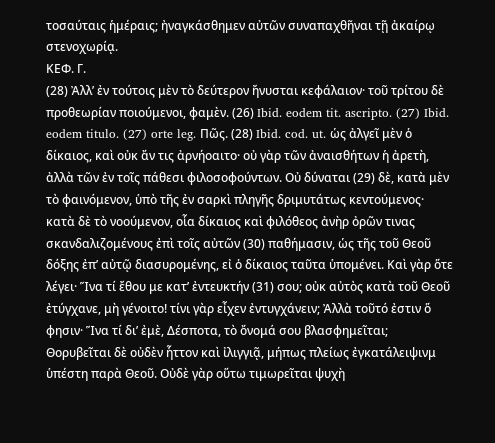τοσαύταις ἡμέραις; ἠναγκάσθημεν αὐτῶν συναπαχθῆναι τῇ ἀκαίρῳ στενοχωρίᾳ.
ΚΕΦ. Γ.
(28) Ἀλλʼ ἐν τούτοις μὲν τὸ δεύτερον ἤνυσται κεφάλαιον· τοῦ τρίτου δὲ προθεωρίαν ποιούμενοι, φαμὲν. (26) Ibid. eodem tit. ascripto. (27) Ibid. eodem titulo. (27) orte leg. Πῶς. (28) Ibid. cod. ut. ὡς ἀλγεῖ μὲν ὁ δίκαιος, καὶ οὐκ ἄν τις ἀρνήοαιτο· οὐ γὰρ τῶν ἀναισθήτων ἡ ἀρετὴ, ἀλλὰ τῶν ἐν τοῖς πάθεσι φιλοσοφούντων. Οὐ δύναται (29) δὲ, κατὰ μὲν τὸ φαινόμενον, ὑπὸ τῆς ἐν σαρκὶ πληγῆς δριμυτάτως κεντούμενος· κατὰ δὲ τὸ νοούμενον, οἷα δίκαιος καὶ φιλόθεος ἀνὴρ ὀρῶν τινας σκανδαλιζομένους ἐπὶ τοῖς αὐτῶν (30) παθήμασιν, ὡς τῆς τοῦ Θεοῦ δόξης ἐπʼ αὐτῷ διασυρομένης, εἰ ὁ δίκαιος ταῦτα ὑπομένει. Καὶ γὰρ ὅτε λέγει· Ἵνα τί ἔθου με κατʼ ἐντευκτήν (31) σου; οὐκ αὐτὸς κατὰ τοῦ Θεοῦ ἐτύγχανε, μὴ γένοιτο! τίνι γὰρ εἶχεν ἐντυγχάνειν; Ἀλλὰ τοῦτό ἐστιν ὅ φησιν· Ἵνα τί διʼ ἐμὲ, Δέσποτα, τὸ ὄνομά σου βλασφημεῖται; Θορυβεῖται δὲ οὐδὲν ἧττον καὶ ἰλιγγιᾷ, μήπως πλείως ἐγκατάλειψινμ ὑπέστη παρὰ Θεοῦ. Οὐδὲ γὰρ οὕτω τιμωρεῖται ψυχὴ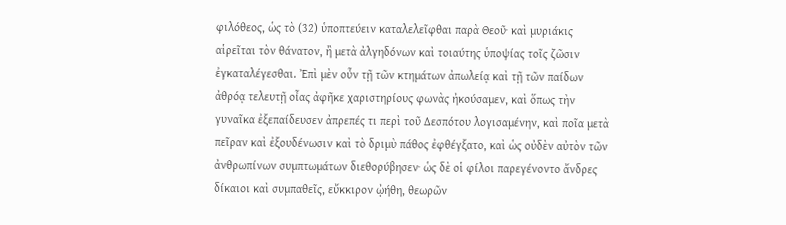φιλόθεος, ὡς τὸ (32) ὑποπτεύειν καταλελεῖφθαι παρὰ Θεοῦ· καὶ μυριάκις αἱρεῖται τὸν θάνατον, ἢ μετὰ ἀλγηδόνων καὶ τοιαύτης ὑποψίας τοῖς ζῶσιν ἐγκαταλέγεσθαι. Ἐπὶ μὲν οὖν τῇ τῶν κτημάτων ἀπωλείᾳ καὶ τῇ τῶν παίδων ἀθρόᾳ τελευτῇ οἶας ἀφῆκε χαριστηρίους φωνὰς ἠκούσαμεν, καὶ ὅπως τὴν γυναῖκα ἐξεπαίδευσεν ἀπρεπές τι περὶ τοῦ Δεσπότου λογισαμένην, καὶ ποῖα μετὰ πεῖραν καὶ ἐξουδένωσιν καὶ τὸ δριμὺ πάθος ἐφθέγξατο, καὶ ὡς οὐδὲν αὐτὸν τῶν ἀνθρωπίνων συμπτωμάτων διεθορύβησεν· ὡς δὲ οἱ φίλοι παρεγένοντο ἄνδρες δίκαιοι καὶ συμπαθεῖς, εὔκκιρον ᾠήθη, θεωρῶν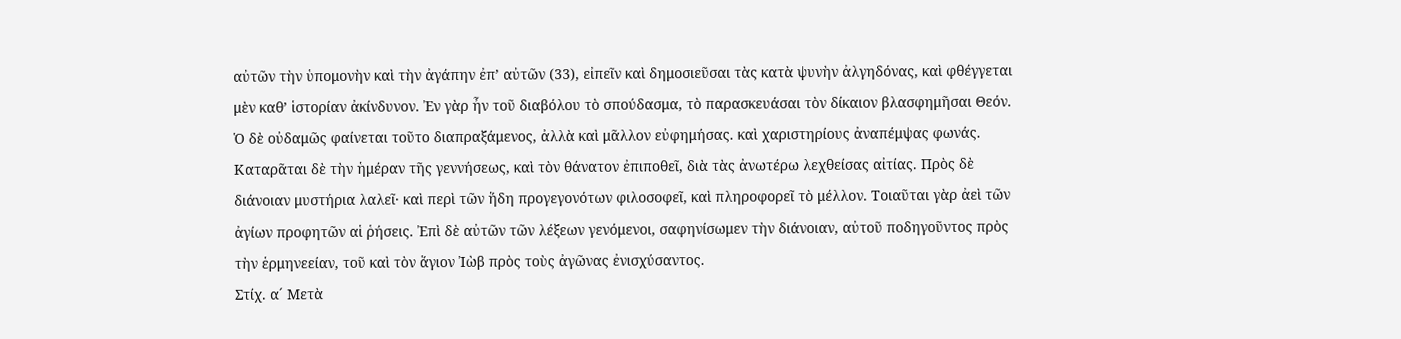αὐτῶν τὴν ὑπομονὴν καὶ τὴν ἀγάπην ἐπʼ αὐτῶν (33), εἰπεῖν καὶ δημοσιεῦσαι τὰς κατὰ ψυνὴν ἀλγηδόνας, καὶ φθέγγεται μὲν καθʼ ἱστορίαν ἀκίνδυνον. Ἐν γὰρ ἦν τοῦ διαβόλου τὸ σπούδασμα, τὸ παρασκευάσαι τὸν δίκαιον βλασφημῆσαι Θεόν. Ὁ δὲ οὐδαμῶς φαίνεται τοῦτο διαπραξάμενος, ἀλλὰ καὶ μᾶλλον εὐφημήσας. καὶ χαριστηρίους ἀναπέμψας φωνάς. Καταρᾶται δὲ τὴν ἡμέραν τῆς γεννήσεως, καὶ τὸν θάνατον ἐπιποθεῖ, διὰ τὰς ἀνωτέρω λεχθείσας αἰτίας. Πρὸς δὲ διάνοιαν μυστήρια λαλεῖ· καὶ περὶ τῶν ἥδη προγεγονότων φιλοσοφεῖ, καὶ πληροφορεῖ τὸ μέλλον. Τοιαῦται γὰρ ἀεὶ τῶν ἀγίων προφητῶν αἱ ῥήσεις. Ἐπὶ δὲ αὐτῶν τῶν λέξεων γενόμενοι, σαφηνίσωμεν τὴν διάνοιαν, αὐτοῦ ποδηγοῦντος πρὸς τὴν ἑρμηνεείαν, τοῦ καὶ τὸν ἅγιον Ἰὼβ πρὸς τοὺς ἀγῶνας ἐνισχύσαντος.
Στίχ. α´ Μετὰ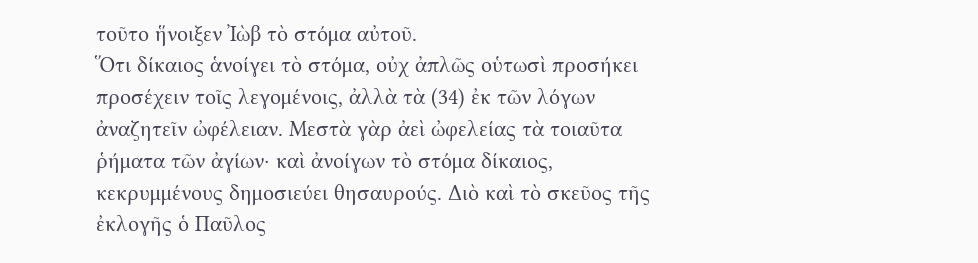τοῦτο ἥνοιξεν Ἰὼβ τὸ στόμα αὐτοῦ.
Ὅτι δίκαιος ἁνοίγει τὸ στόμα, οὐχ ἀπλῶς οὑτωσὶ προσήκει προσέχειν τοῖς λεγομένοις, ἀλλὰ τὰ (34) ἐκ τῶν λόγων ἀναζητεῖν ὠφέλειαν. Μεστὰ γὰρ ἀεὶ ὠφελείας τὰ τοιαῦτα ῥήματα τῶν ἀγίων· καὶ ἀνοίγων τὸ στόμα δίκαιος, κεκρυμμένους δημοσιεύει θησαυρούς. Διὸ καὶ τὸ σκεῦος τῆς ἐκλογῆς ὁ Παῦλος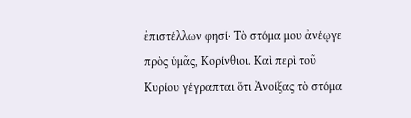ἐπιστέλλων φησί· Τὸ στόμα μου ἀνέῳγε πρὸς ὑμᾶς, Κορίνθιοι. Καὶ περὶ τοῦ Κυρίου γέγραπται ὅτι Ἀνοίξας τὸ στόμα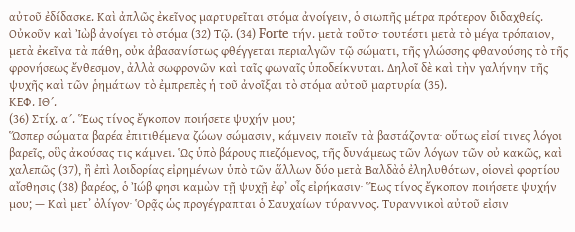αὐτοῦ ἐδίδασκε. Καὶ ἀπλῶς ἐκεῖνος μαρτυρεῖται στόμα ἀνοίγειν, ὁ σιωπῆς μέτρα πρότερον διδαχθείς. Οὐκοῦν καὶ Ἰὼβ ἀνοίγει τὸ στόμα (32) Τῷ. (34) Forte τήν. μετὰ τοῦτο· τουτέστι μετὰ τὸ μέγα τρόπαιον, μετὰ ἐκεῖνα τὰ πάθη, οὐκ ἀβασανίστως φθέγγεται περιαλγῶν τῷ σώματι, τῆς γλώσσης φθανούσης τὸ τῆς φρονήσεως ἔνθεσμον, ἀλλὰ σωφρονῶν καὶ ταῖς φωναῖς ὑποδείκνυται. Δηλοῖ δὲ καὶ τὴν γαλήνην τῆς ψυχῆς καὶ τῶν ῥημάτων τὸ ἐμπρεπὲς ἡ τοῦ ἀνοῖξαι τὸ στόμα αὐτοῦ μαρτυρία (35).
ΚΕΦ. ΙΘ´.
(36) Στίχ. α´. Ἕως τίνος ἔγκοπον ποιήσετε ψυχήν μου;
Ὥσπερ σώματα βαρέα ἐπιτιθέμενα ζώων σώμασιν, κάμνειν ποιεῖν τὰ βαστάζοντα· οὕτως εἰσί τινες λόγοι βαρεῖς, οὓς ἀκούσας τις κάμνει. Ὡς ὑπὸ βάρους πιεζόμενος, τῆς δυνάμεως τῶν λόγων τῶν οὐ κακῶς, καὶ χαλεπῶς (37), ἢ ἐπὶ λοιδορίας εἰρημένων ὑπὸ τῶν ἅλλων δύο μετὰ Βαλδὰὁ ἐληλυθότων, οἱονεὶ φορτίου αἴσθησις (38) βαρέος, ὁ Ἰώβ φησι καμὼν τῇ ψυχῇ ἐφʼ οἶς εἰρήκασιν· Ἕως τίνος ἔγκοπον ποιήσετε ψυχήν μου; — Καὶ μετʼ ὀλίγον· Ὁρᾷς ὡς προγέγραπται ὁ Σαυχαίων τύραννος. Τυραννικοὶ αὐτοῦ εἰσιν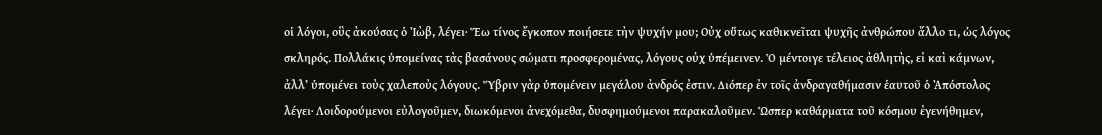οἱ λόγοι, οὓς ἀκούσας ὁ Ἰὼβ, λέγει· Ἕω τίνος ἔγκοπον ποιήσετε τὴν ψυχήν μου; Οὐχ οὕτως καθικνεῖται ψυχῆς ἀνθρώπου ἄλλο τι, ὡς λόγος σκληρός. Πολλάκις ὑπομείνας τὰς βασάνους σώματι προσφερομένας, λόγους οὐχ ὑπέμεινεν. Ὁ μέντοιγε τέλειος ἀθλητὴς, εἰ καὶ κάμνων, ἀλλʼ ὑπομένει τοὺς χαλεποὺς λόγους. Ὕβριν γὰρ ὑπομένειν μεγάλου ἀνδρός ἐστιν. Διόπερ ἐν τοῖς ἀνδραγαθήμασιν ἑαυτοῦ ὁ Ἀπόστολος λέγει· Λοιδορούμενοι εὐλογοῦμεν, διωκόμενοι ἀνεχόμεθα, δυσφημούμενοι παρακαλοῦμεν. Ὡσπερ καθάρματα τοῦ κόσμου ἐγενήθημεν,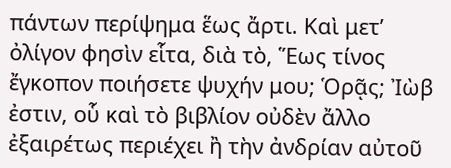πάντων περίψημα ἕως ἄρτι. Καὶ μετʼ ὀλίγον φησὶν εἷτα, διὰ τὸ, Ἕως τίνος ἔγκοπον ποιήσετε ψυχήν μου; Ὁρᾷς; Ἰὼβ ἐστιν, οὗ καὶ τὸ βιβλίον οὐδὲν ἄλλο ἐξαιρέτως περιέχει ἢ τὴν ἀνδρίαν αὐτοῦ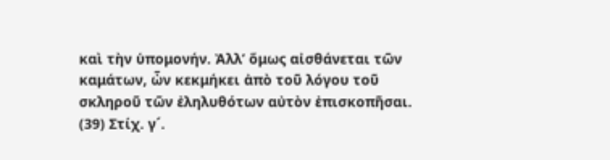καὶ τὴν ὑπομονήν. Ἀλλʼ ὅμως αἰσθάνεται τῶν καμάτων, ὦν κεκμήκει ἀπὸ τοῦ λόγου τοῦ σκληροῦ τῶν ἐληλυθότων αὐτὸν ἐπισκοπῆσαι.
(39) Στίχ. γ´.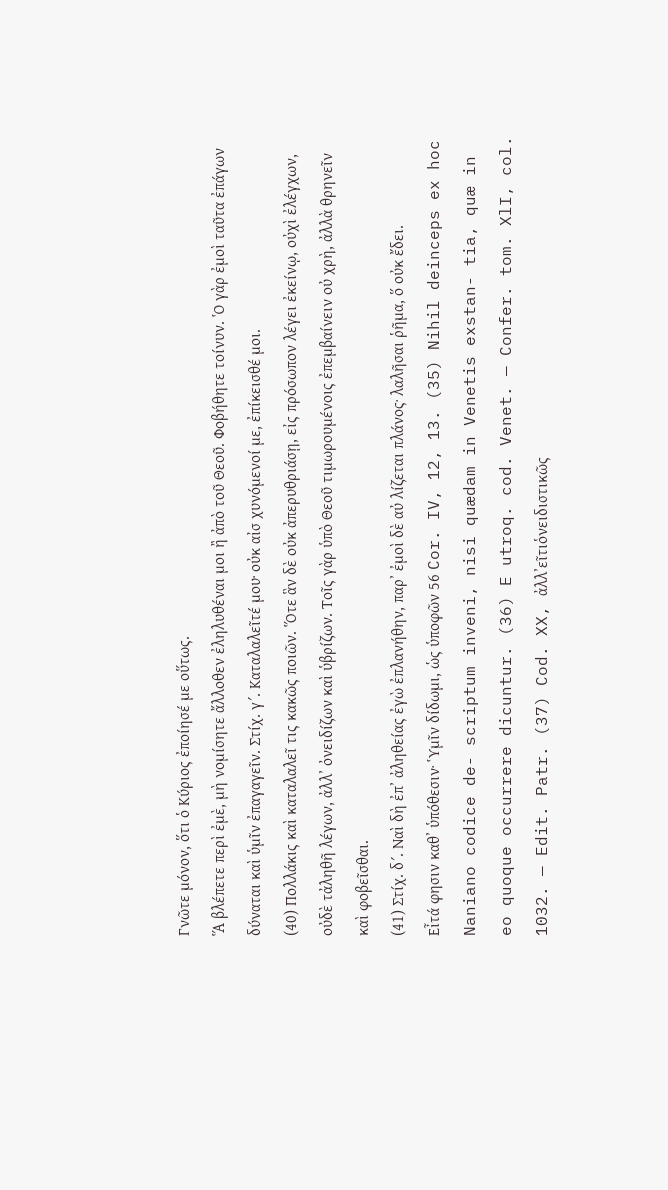Γνῶτε μόνον, ὅτι ὁ Κύριος ἐποίησέ με οὕτως.
Ἅ βλέπετε περὶ ἐμὲ, μὴ νομίσητε ἄλλοθεν ἐληλυθέναι μοι ἢ ἀπὸ τοῦ Θεοῦ. Φοβήθητε τοίνυν. Ὁ γὰρ ἐμοὶ ταῦτα ἐπάγων δύναται καὶ ὑμῖν ἐπαγαγεῖν. Στίχ. γ´. Καταλαλεῖτέ μου· οὐκ αἰσ χυνόμενοί με, ἐπίκεισθέ μοι.
(40) Πολλάκις καὶ καταλαλεῖ τις κακῶς ποιῶν. Ὅτε ἃν δὲ οὐκ ἀπερυθριάσῃ, εἰς πρόσωπον λέγει ἐκείνῳ, οὐχὶ ἐλέγχων, οὐδὲ τἀληθῆ λέγων, ἀλλʼ ὀνειδίζων καὶ ὑβρίζων. Τοῖς γὰρ ὑπὸ Θεοῦ τιμωρουμένοις ἐπεμβαίνειν οὐ χρὴ, ἀλλὰ θρηνεῖν καὶ φοβεῖσθαι.
(41) Στίχ. δ´. Ναὶ δὴ ἐπʼ ἀληθείας ἐγὼ ἐπλανήθην, παρʼ ἐμοὶ δὲ αὐ λίζεται πλάνος· λαλῆσαι ῥῆμα, ὅ οὐκ ἔδει.
Εἶτά φησιν καθʼ ὑπόθεσιν· Ὑμῖν δίδωμι, ὡς ὑποφῶν 56 Cor. IV, 12, 13. (35) Nihil deinceps ex hoc Naniano codice de- scriptum inveni, nisi quædam in Venetis exstan- tia, quæ in eo quoque occurrere dicuntur. (36) E utroq. cod. Venet. — Confer. tom. XlI, col. 1032. — Edit. Patr. (37) Cod. XX, ἀλλʼεῖτιὁνειδιστικῶς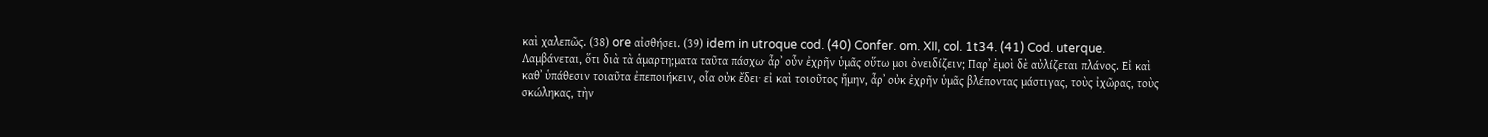καὶ χαλεπῶς. (38) ore αἰσθήσει. (39) idem in utroque cod. (40) Confer. om. XII, col. 1t34. (41) Cod. uterque. Λαμβάνεται, ὅτι διὰ τὰ ἁμαρτη;ματα ταῦτα πάσχω· ἆρ᾿ οὖν ἐχρῆν ὑμᾶς οὕτω μοι ὀνειδίζειν; Παρ᾿ ὲμοὶ δὲ αὐλίζεται πλάνος. Εἰ καὶ καθ᾿ ὑπάθεσιν τοιαῦτα ἐπεποιήκειν, οἷα οὐκ ἔδει· εἰ καὶ τοιοῦτος ἤμην, ἆρ᾿ οὐκ ἐχρῆν ὑμᾶς βλέποντας μάστιγας, τοὺς ἰχῶρας, τοὺς σκώληκας, τὴν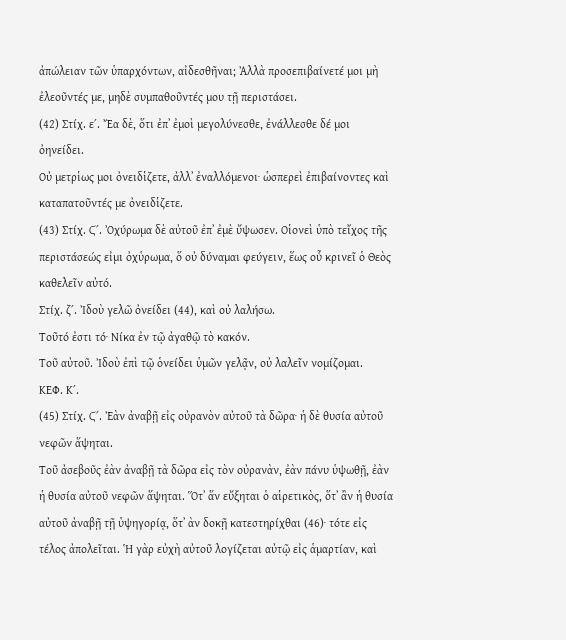ἀπώλειαν τῶν ὑπαρχόντων, αἰδεσθῆναι; Ἀλλὰ προσεπιβαίνετέ μοι μὴ ἐλεοῦντές με, μηδὲ συμπαθοῦντές μου τῇ περιστάσει.
(42) Στίχ. ε΄. Ἔα δὲ, ὅτι ἐπ᾿ ἐμοὶ μεγολύνεσθε, ἐνάλλεσθε δέ μοι ὀηνείδει.
Οὐ μετρἱως μοι ὀνειδἱζετε, ἀλλ᾿ ἐναλλόμενοι· ὡσπερεὶ ἐπιβαίνοντες καὶ καταπατοῦντές με ὀνειδἱζετε.
(43) Στίχ. Ϛ΄. Ὀχύρωμα δὲ αὐτοῦ ἐπ᾿ ἐμὲ ὔψωσεν. Οἱονεὶ ὑπὸ τεἴχος τῆς περιστάσεώς εἰμι ὀχὑρωμα, ὅ οὐ δύναμαι φεύγειν, ἕως οὗ κρινεῖ ὁ Θεὸς καθελεῖν αὐτό.
Στίχ. ζ΄. Ἰδοὺ γελῶ ὀνείδει (44), καὶ οὐ λαλήσω.
Τοῦτό ἐστι τό· Νίκα ἐν τῷ ἀγαθῷ τὸ κακόν.
Τοῦ αὐτοῦ. Ἰδοὺ ἐπὶ τῷ ὁνείδει ὑμῶν γελᾷν, οὐ λαλεῖν νομίζομαι.
ΚΕΦ. Κ΄.
(45) Στίχ. Ϛ΄. Ἐὰν ἀναβῇ εἰς οὐρανὸν αὐτοῦ τὰ δῶρα· ἡ δὲ θυσία αὐτοῦ νεφῶν ἅψηται.
Τοῦ ἀσεβοῦς ἐὰν ἀναβῇ τὰ δῶρα εἰς τὸν οὐρανὰν, ἐὰν πάνυ ὑψωθῇ, ἐὰν ἡ θυσία αὐτοῦ νεφῶν ἅψηται. Ὅτ᾿ ἅν εὔξηται ὁ αἱρετικὸς, ὅτ᾿ ἂν ἡ θυσία αὐτοῦ ἀναβῇ τῇ ὑψηγορίᾳ, ὅτ᾿ ὰν δοκῇ κατεστηρίχθαι (46)· τότε εἰς τέλος ἀπολεῖται. Ἡ γὰρ εὐχὴ αὐτοῦ λογίζεται αὐτῷ εἰς ἁμαρτίαν, καὶ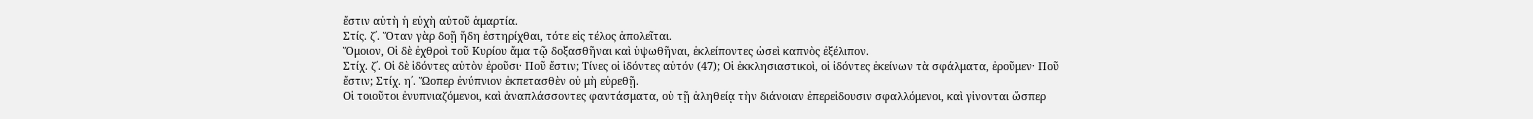ἔστιν αὐτὴ ἡ εὐχὴ αὐτοῦ ἁμαρτία.
Στίς. ζ΄. Ὅταν γὰρ δοῇ ἥδη ἐστηρίχθαι, τότε εἰς τέλος ἀπολεῖται.
Ὅμοιον, Οἱ δὲ ἐχθροὶ τοῦ Κυρίου ἄμα τῷ δοξασθῆναι καὶ ὑψωθῆναι, ἐκλείποντες ὡσεὶ καπνὸς ἐξέλιπον.
Στίχ. ζ΄. Οἱ δὲ ἱδόντες αὐτὸν ἐροῦσι· Ποῦ ἔστιν; Τίνες οἱ ἱδόντες αὐτόν (47); Οἱ ἐκκλησιαστικοὶ, οἱ ἰδόντες ἐκείνων τὰ σφάλματα, ἐροῦμεν· Ποῦ ἔστιν; Στίχ. η΄. Ὥοπερ ἐνύπνιον ἐκπετασθὲν οὐ μὴ εὐρεθῇ.
Οἱ τοιοῦτοι ἐνυπνιαζόμενοι, καὶ ἀναπλάσσοντες φαντάσματα, οὑ τῇ ἀληθείᾳ τὴν διάνοιαν ἐπερεἱδουσιν σφαλλόμενοι, καὶ γἱνονται ὤσπερ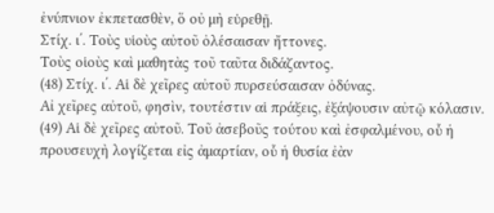ἐνύπνιον ἐκπετασθὲν, ὅ οὐ μὴ εὑρεθῇ.
Στίχ. ι΄. Τοὺς υἱοὺς αὐτοῦ ὀλέσαισαν ἤττονες.
Τοὺς οἱοὺς καὶ μαθητὰς τοῦ ταῦτα διδάζαντος.
(48) Στίχ. ι΄. Αἱ δὲ χεῖρες αὐτοῦ πυρσεύσαισαν ὀδύνας.
Αἰ χεῖρες αὐτοῦ, φησὶν, τουτέστιν αἱ πράξεις, ἐξάψουσιν αὐτῷ κόλασιν.
(49) Αἱ δὲ χεῖρες αὐτοῦ. Τοῦ ἀσεβοῦς τούτου καὶ ἐσφαλμένου, οὗ ἡ προυσευχὴ λογίζεται εἰς ἀμαρτίαν, οὗ ἡ θυσία ἐὰν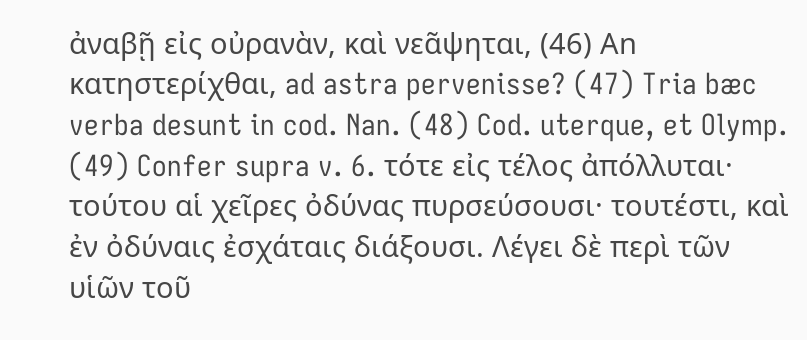ἀναβῇ εἰς οὐρανὰν, καὶ νεᾶψηται, (46) Αn κατηστερίχθαι, ad astra pervenisse? (47) Tria bæc verba desunt in cod. Nan. (48) Cod. uterque, et Olymp. (49) Confer supra v. 6. τότε εἰς τέλος ἀπόλλυται· τούτου αἱ χεῖρες ὀδύνας πυρσεύσουσι· τουτέστι, καὶ ἐν ὀδύναις ἐσχάταις διάξουσι. Λέγει δὲ περὶ τῶν υἱῶν τοῦ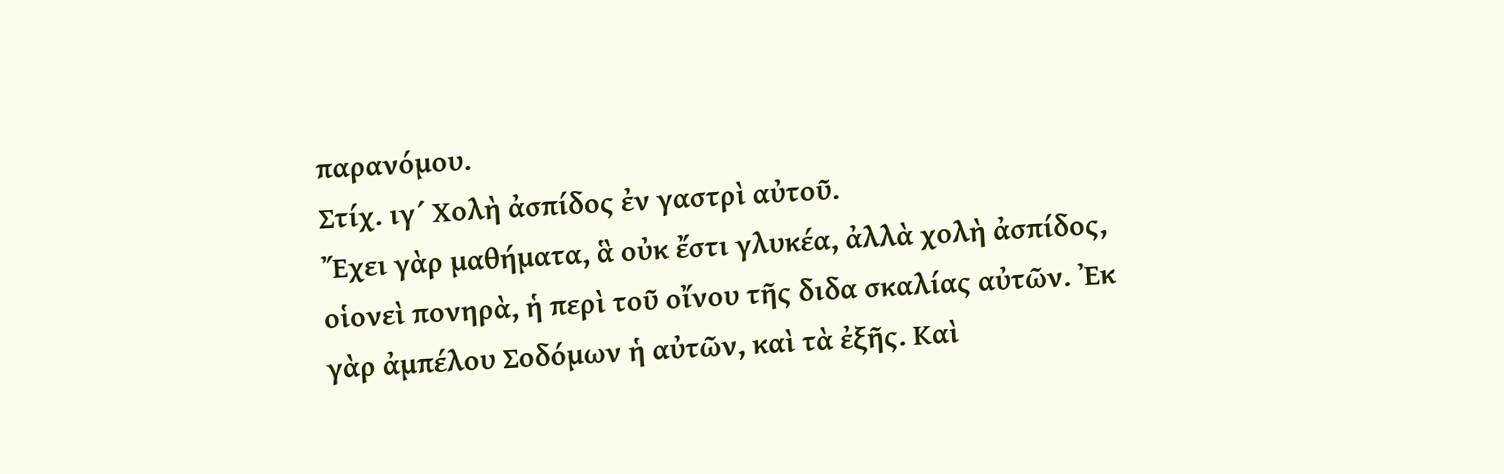παρανόμου.
Στίχ. ιγ´ Χολὴ ἀσπίδος ἐν γαστρὶ αὐτοῦ.
Ἔχει γὰρ μαθήματα, ἃ οὐκ ἔστι γλυκέα, ἀλλὰ χολὴ ἀσπίδος, οἱονεὶ πονηρὰ, ἡ περὶ τοῦ οἴνου τῆς διδα σκαλίας αὐτῶν. Ἐκ γὰρ ἀμπέλου Σοδόμων ἡ αὐτῶν, καὶ τὰ ἐξῆς. Καὶ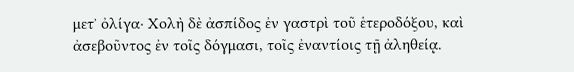μετʼ ὀλίγα· Χολὴ δὲ ἀσπίδος ἐν γαστρὶ τοῦ ἑτεροδόξου, καὶ ἀσεβοῦντος ἐν τοῖς δόγμασι, τοῖς ἐναντίοις τῇ ἀληθείᾳ.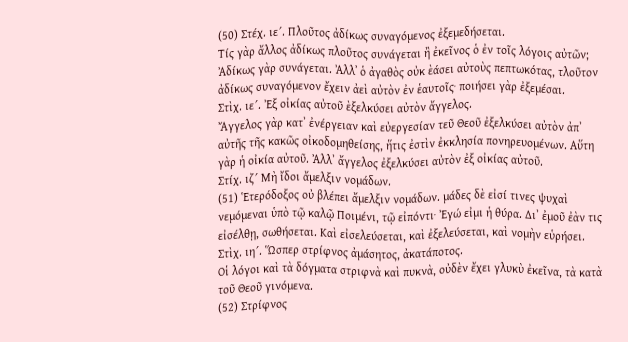(50) Στέχ. ιε´. Πλοῦτος ἀδίκως συναγόμενος ἐξεμεδήσεται.
Τίς γὰρ ἄλλος ἀδίκως πλοῦτος συνάγεται ἢ ἐκεῖνος ὁ ἐν τοῖς λόγοις αὐτῶν; Ἀδίκως γὰρ συνάγεται. Ἀλλ᾿ ὁ ἀγαθὸς οὐκ ὲάσει αὐτοὺς πεπτωκότας, τλοῦτον ἀδίκως συναγόμενον ἔχειν ἀεὶ αὐτὸν ἐν ἑαυτοῖς· ποιήσει γὰρ ἐξεμέσαι.
Στὶχ. ιε´. Ἐξ οἰκίας αὐτοῦ ὲξελκύσει αὐτὸν ἄγγελος.
Ἄγγελος γὰρ κατʼ ἐνέργειαν καὶ εὐεργεσίαν τεῦ Θεοῦ ἐξελκύσει αὐτὸν ἀπʼ αὐτῆς τῆς κακῶς οἰκοδομηθείσης, ἥτις ἐστὶν ἐκκλησία πονηρευομένων. Αὕτη γὰρ ἡ οἰκία αὐτοῦ. Ἀλλʼ ἄγγελος ἐξελκύσει αὐτὸν ἐξ οἰκίας αὐτοῦ.
Στίχ. ιζ´ Μὴ ἴδοι ἄμελξιν νομάδων.
(51) Ἑτερόδοξος οὐ βλέπει ἄμελξιν νομάδων. μάδες δὲ εἰσί τινες ψυχαὶ νεμόμεναι ὑπὸ τῷ καλῷ Ποιμένι, τῷ εἰπόντι· Ἐγώ εἰμι ἡ θύρα. Διʼ ἐμοῦ ἐὰν τις εἰσέλθῃ, σωθήσεται. Καὶ εἰσελεύσεται, καὶ ἐξελεύσεται, καὶ νομὴν εὑρήσει.
Στὶχ. ιη´. Ὥσπερ στρίφνος ἀμάσητος, ἀκατάποτος.
Οἱ λόγοι καὶ τὰ δόγματα στριφνὰ καὶ πυκνὰ, οὐδὲν ἔχει γλυκὺ ἐκεῖνα, τὰ κατὰ τοῦ Θεοῦ γινόμενα.
(52) Στρίφνος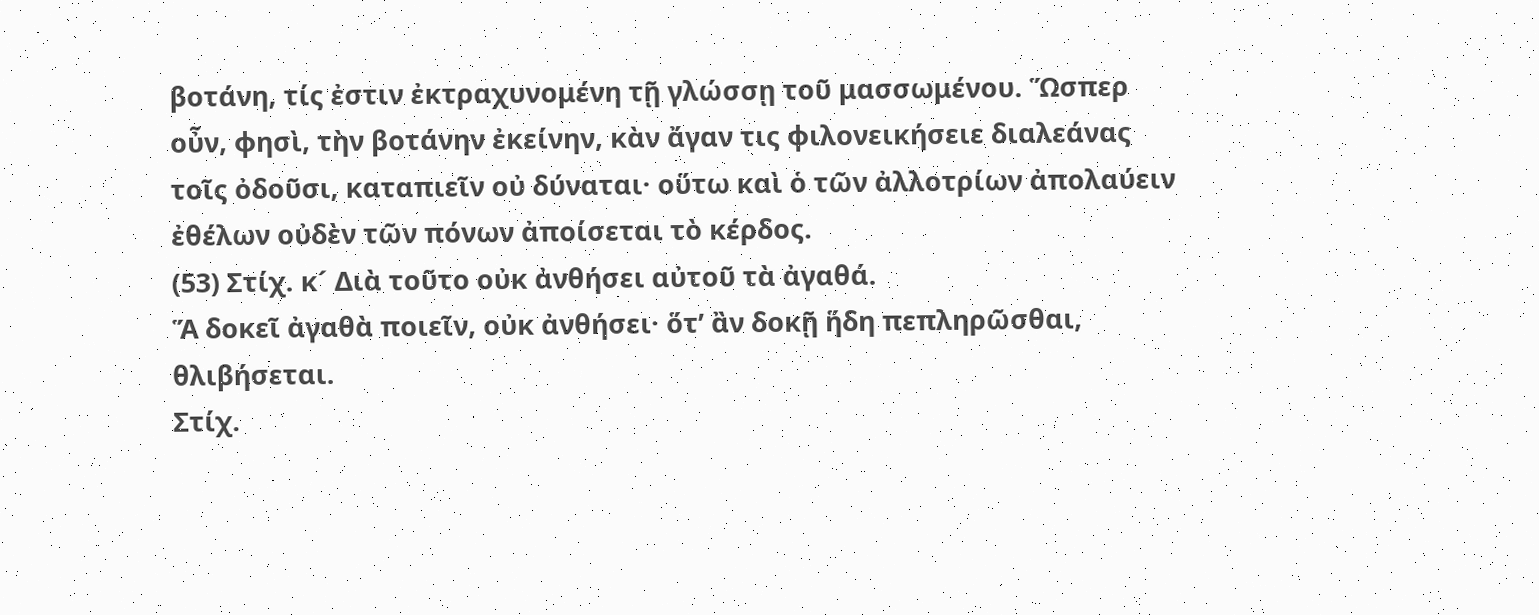βοτάνη, τίς ἐστιν ἐκτραχυνομένη τῇ γλώσσῃ τοῦ μασσωμένου. Ὥσπερ οὖν, φησὶ, τὴν βοτάνην ἐκείνην, κὰν ἄγαν τις φιλονεικήσειε διαλεάνας τοῖς ὀδοῦσι, καταπιεῖν οὐ δύναται· οὕτω καὶ ὁ τῶν ἀλλοτρίων ἀπολαύειν ἐθέλων οὐδὲν τῶν πόνων ἀποίσεται τὸ κέρδος.
(53) Στίχ. κ´ Διὰ τοῦτο οὐκ ἀνθήσει αὐτοῦ τὰ ἀγαθά.
Ἅ δοκεῖ ἀγαθὰ ποιεῖν, οὐκ ἀνθήσει· ὅτʼ ἂν δοκῇ ἥδη πεπληρῶσθαι, θλιβήσεται.
Στίχ.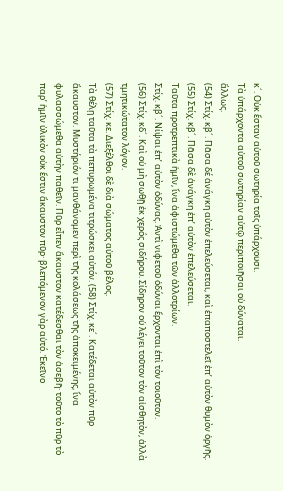κ´. Οὐκ ἔσταν αὐτοῦ σωτηρία τοῖς ὑπάρχουσι.
Τὰ ὑπάρχοντα αὐτοῦ σωτηρίαν αὐτῷ περιποιῆσαι οὐ δύναται.
ἄλλως.
(54) Στίχ. κβ´. Πᾶσα δέ ἀνάγκη αὐτὸν ἐπελεύσεται, καὶ ἐπαποστελεῖ ἐπʼ αὐτὸν θυμὸν ὀργῆς.
(55) Στίχ. κβ´. Πᾶσα δὲ ἀνάγκη ἐπʼ αὐτὸν ἐπελεύσεται.
Ταῦτα προτρεπτικὰ ἡμῖν, ἵνα ἀφιστώμεθα τῶν ἀλλοτρίων.
Στίχ. κβ´. Νίψαι ἐπʼ αὐτὸν ὀδύνας. Ἀντὶ νιφετοῦ ὀδύναι ἔρχονται ἐπὶ τὸν τοιοῦτον.
(56) Στίχ. κδ´. Καὶ οὐ μὴ σωθῇ ἐκ χερός σιδήρου. Σίδηρον οὐ λέγει τοῦτον τὸν αἰσθητὸν, ἀλλὰ τμητικώτατον λόγον.
(57) Στίχ. κε. Διεξέλθοι δὲ διὰ σώματος αὐτοῦ βέλος.
Τὰ θέλῃ ταῦτα τὰ πεπυρωμένα τιτρώσκει αὐτόν. (58) Στίχ. κε´. Κατέδεται αὐτὸν πῦρ ἄκαυστον. Μυστήριόν τι μανθάνομεν περὶ τῆς κολάσεως τῆς ἀποκειμένης, ἵνα φυλασσώμεθα αὐτὴν παθεῖν. Πῦρ εἶπεν ἄκαυστον κατέδεσθαι τὸν ἀσεβῆ· τοῦτο τὸ πῦρ τὸ παρʼ ἡμῖν ὑλικὸν οὐκ ἔστιν ἄκαυστον πῦρ· βλεπόμενον γὰρ αὐτό. Ἐκεῖνο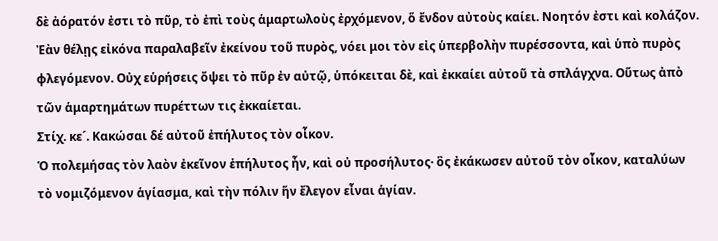δὲ ἀόρατόν ἐστι τὸ πῦρ, τὸ ἐπὶ τοὺς ἁμαρτωλοὺς ἐρχόμενον, ὅ ἔνδον αὐτοὺς καίει. Νοητόν ἐστι καὶ κολάζον. Ἐὰν θέλῃς εἰκόνα παραλαβεῖν ἐκείνου τοῦ πυρὸς, νόει μοι τὸν εἰς ὑπερβολὴν πυρέσσοντα, καὶ ὑπὸ πυρὸς φλεγόμενον. Οὐχ εὑρήσεις ὄψει τὸ πῦρ ἐν αὐτῷ, ὑπόκειται δὲ, καὶ ἐκκαίει αὐτοῦ τὰ σπλάγχνα. Οὕτως ἀπὸ τῶν ἁμαρτημάτων πυρέττων τις ἐκκαίεται.
Στίχ. κε´. Κακώσαι δέ αὐτοῦ ἐπήλυτος τὸν οἷκον.
Ὁ πολεμήσας τὸν λαὸν ἐκεῖνον ἐπήλυτος ἦν, καὶ οὐ προσήλυτος· ὃς ἐκάκωσεν αὐτοῦ τὸν οἶκον, καταλύων τὸ νομιζόμενον ἁγίασμα, καὶ τὴν πόλιν ἥν ἔλεγον εἶναι ἁγίαν.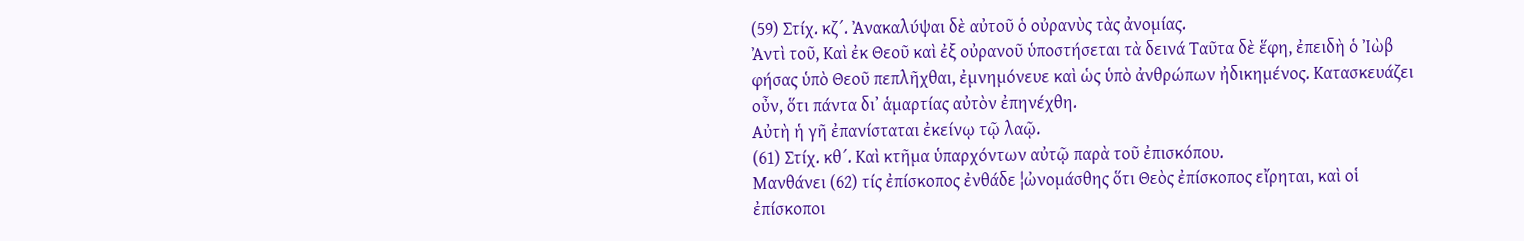(59) Στίχ. κζ´. Ἀνακαλύψαι δὲ αὐτοῦ ὁ οὐρανὺς τὰς ἀνομίας.
Ἀντὶ τοῦ, Καὶ ἐκ Θεοῦ καὶ ἐξ οὐρανοῦ ὑποστήσεται τὰ δεινά Ταῦτα δὲ ἕφη, ἐπειδὴ ὁ Ἰὼβ φήσας ὑπὸ Θεοῦ πεπλῆχθαι, ἐμνημόνευε καὶ ὡς ὑπὸ ἀνθρώπων ἠδικημένος. Κατασκευάζει οὖν, ὅτι πάντα διʼ ἁμαρτίας αὐτὸν ἐπηνέχθη.
Αὐτὴ ἡ γῆ ἐπανίσταται ἐκείνῳ τῷ λαῷ.
(61) Στίχ. κθ´. Καὶ κτῆμα ὑπαρχόντων αὐτῷ παρὰ τοῦ ἐπισκόπου.
Μανθάνει (62) τίς ἐπίσκοπος ἐνθάδε ¦ὠνομάσθης ὅτι Θεὸς ἐπίσκοπος εἴρηται, καὶ οἱ ἐπίσκοποι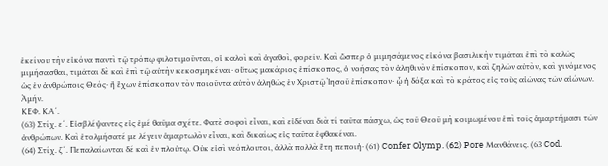ἐκείνου τὴν εἰκόνα παντὶ τῷ τρόπῳ φιλοτιμοῦνται, οἱ καλοὶ καὶ ἀγαθοὶ, φορεῖν. Καὶ ὥσπερ ὁ μιμησάμενος εἰκόνα βασιλικὴν τιμᾶται ἐπὶ τὸ καλῶς μιμήσασθαι, τιμᾶται δὲ καὶ ἐπὶ τῷ αὐτὴν κεκοσμηκέναι· οὕτως μακάριος ἐπίσκοπος, ὁ νοήσας τὸν ἀληθινὸν ἐπίσκοπον, καὶ ζηλῶν αὐτὸν, καὶ γινόμενος ὡς ἐν ἀνθρώποις Θεός· ἢ ἔχων ἐπίσκοπον τὸν ποιοῦντα αὐτὸν ἀληθῶς ἐν Χριστῷ Ἰησοῦ ἐπίσκοπον· ᾧ ἡ δόξα καὶ τὸ κράτος εἰς τοὺς αἰῶνας τῶν αἱώνων. Ἀμήν.
ΚΕΦ. ΚΑ´.
(63) Στίχ. ε´. Εἰσβλέψαντες εἰς ἐμέ θαῦμα σχέτε. Φατὲ σοφοὶ εἶναι, καὶ εἰδέναι διὰ τί ταῦτα πάσχω, ὡς τοῦ Θεοῦ μὴ κοιμωμένου ἐπὶ τοῖς ἁμαρτήμασι τῶν ἀνθρώπων. Καὶ ἐτολμήσατέ με λέγειν ἁμαρτωλὸν εἶναι, καὶ δικαίως εἰς ταῦτα ἐφθακέναι.
(64) Στίχ. ζ´. Πεπαλαίωνται δέ καὶ ἐν πλούτῳ. Οὐκ εἰσὶ νεόπλουτοι, ἀλλὰ πολλὰ ἔτη πεποιἡ· (61) Confer Olymp. (62) Pore Μανθάνεις. (63 Cod.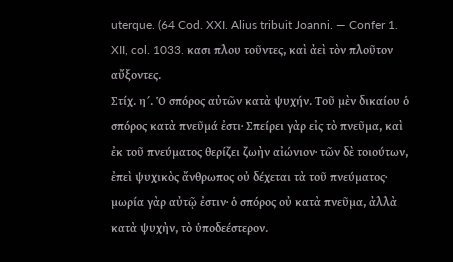uterque. (64 Cod. XXI. Alius tribuit Joanni. — Confer 1. XII, col. 1033. κασι πλου τοῦντες, καὶ ἀεὶ τὸν πλοῦτον αὔξοντες.
Στίχ. η´. Ὁ σπόρος αὐτῶν κατὰ ψυχήν. Τοῦ μὲν δικαίου ὁ σπόρος κατὰ πνεῦμά ἐστι· Σπείρει γὰρ εἰς τὸ πνεῦμα, καὶ ἐκ τοῦ πνεύματος θερίζει ζωὴν αἰώνιον· τῶν δὲ τοιούτων, ἐπεὶ ψυχικὸς ἄνθρωπος οὐ δέχεται τὰ τοῦ πνεύματος· μωρία γὰρ αὐτῷ ἐστιν· ὁ σπόρος οὐ κατὰ πνεῦμα, ἀλλὰ κατὰ ψυχὴν, τὸ ὑποδεέστερον.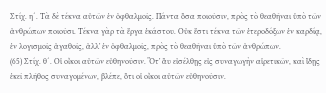Στίχ. η´. Τὰ δὲ τέκνα αὐτῶν ἐν ὀφθαλμοῖς. Πάντα ὅσα ποιοῦσιν, πρὸς τὸ θεαθῆναι ὑπὸ τῶν ἀνθρώπων ποιοῦσι. Τέκνα γὰρ τὰ ἔργα ἑκάστου. Οὐκ ἔστι τέκνα τῶν ἑτεροδόξων ἐν καρδίᾳ, ἐν λογισμοῖς ἀγαθοῖς, ἀλλʼ ἐν ὀφθαλμοῖς, πρὸς τὸ θεαθῆναι ὑπὸ τῶν ἀνθρώπων.
(65) Στίχ. θ´. Οἱ οἶκοι αὐτῶν εὐθηνοῦσιν. Ὅτ᾿ ἂυ εἰσέλθῃς εἰς συναγωγὴν αἱρετικῶν, καὶ ἴδῃς ἐκεῖ πλῆθος συναγομένων, βλέπε, ὅτι οἱ οἶκοι αὐτῶν εὐθηνοῦσιν.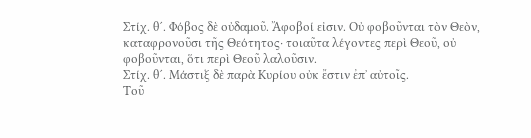Στίχ. θ´. Φόβος δὲ οὐδαμοῦ. Ἄφοβοί εἰσιν. Οὐ φοβοῦνται τὸν Θεὸν, καταφρονοῦσι τῆς Θεότητος· τοιαῦτα λέγοντες περὶ Θεοῦ, οὐ φοβοῦνται, ὅτι περὶ Θεοῦ λαλοῦσιν.
Στίχ. θ´. Μάστιξ δὲ παρὰ Κυρίου οὐκ ἔστιν ἐπ᾿ αὐτοῖς.
Τοῦ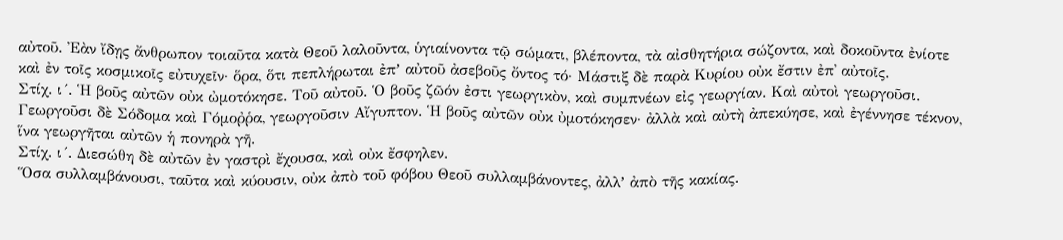αὐτοῦ. Ἐὰν ἴδῃς ἄνθρωπον τοιαῦτα κατὰ Θεοῦ λαλοῦντα, ὑγιαίνοντα τῷ σώματι, βλέποντα, τὰ αἰσθητήρια σώζοντα, καὶ δοκοῦντα ἐνίοτε καὶ ἐν τοῖς κοσμικοῖς εὐτυχεῖν· ὅρα, ὅτι πεπλήρωται ἐπʼ αὐτοῦ ἀσεβοῦς ὄντος τό· Μάστιξ δὲ παρὰ Κυρίου οὐκ ἔστιν ἐπ᾿ αὐτοῖς.
Στίχ. ι´. Ἡ βοῦς αὐτῶν οὐκ ὠμοτόκησε. Τοῦ αὐτοῦ. Ὁ βοῦς ζῶόν ἐστι γεωργικὸν, καὶ συμπνέων εἰς γεωργίαν. Καὶ αὐτοὶ γεωργοῦσι. Γεωργοῦσι δὲ Σόδομα καὶ Γόμοῤῥα, γεωργοῦσιν Αἴγυπτον. Ἡ βοῦς αὐτῶν οὐκ ὐμοτόκησεν· ἀλλὰ καὶ αὐτὴ ἀπεκύησε, καὶ ἐγέννησε τέκνον, ἵνα γεωργῆται αὐτῶν ἡ πονηρὰ γῆ.
Στίχ. ι´. Διεσώθη δὲ αὐτῶν ἐν γαστρὶ ἔχουσα, καὶ οὐκ ἔσφηλεν.
Ὅσα συλλαμβάνουσι, ταῦτα καὶ κύουσιν, οὐκ ἀπὸ τοῦ φόβου Θεοῦ συλλαμβάνοντες, ἀλλʼ ἀπὸ τῆς κακίας.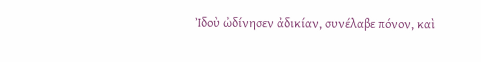Ἰδοὺ ὠδίνησεν ἀδικίαν, συνέλαβε πόνον, καὶ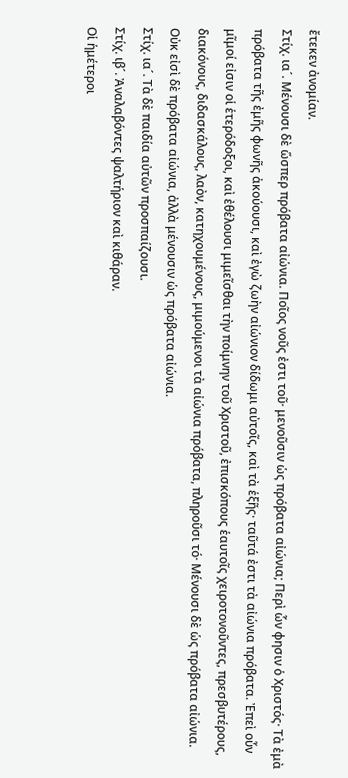ἔτεκεν ἀνομίαν.
Στίχ. ια´. Μένουσι δὲ ὥσπερ πρόβατα αἰώνια. Ποῖος νοῦς ἐστι τοῦ· μενοῦσιν ὡς πρόβατα αἰώνια; Περὶ ὧν φησιν ὁ Χριστός· Τὰ ἐμὰ πρόβατα τῆς ἐμῆς φωνῆς ἀκούουσι, καὶ ἐγὼ ζωὴν αἰώνιον δίδωμι αὐτοῖς, καὶ τὰ ἑξῆς· ταῦτά ἐστι τὰ αἰώνια πρόβατα. Ἐπεὶ οὖν μῖμοί εἰσιν οἱ ἑτερόδοξοι, καὶ ἐθέλουσι μιμεῖσθαι τὴν ποίμνην τοῦ Χριστοῦ, ἐπισκόπους ἑαυτοῖς χειροτονοῦντες, πρεσβυτέρους, διακόνους, διδασκάλους, λαὸν, κατηχουμένους, μιμούμενοι τὰ αἰώνια πρόβατα, πληροῦσι τό· Μένουσι δὲ ὡς πρόβατα αἰώνια. Οὐκ εἰσὶ δὲ πρόβατα αἰώνια, ἀλλὰ μένουσιν ὡς πρόβατα αἰώνια.
Στίχ. ια´. Τὰ δὲ παιδία αὐτῶν προσπαίζουσι.
Στίχ. ιβ´. Ἀναλαβόντες ψαλτήριον καὶ κιθάραν.
Οἱ ἡμέτεροι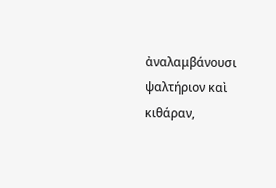ἀναλαμβάνουσι ψαλτήριον καὶ κιθάραν,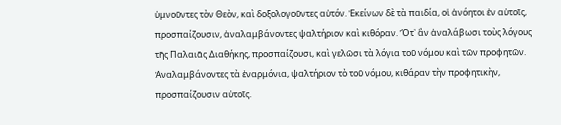ὑμνοῦντες τὸν Θεὸν, καὶ δοξολογοῦντες αὐτόν. Ἐκείνων δὲ τὰ παιδία, οἱ ἀνόητοι ἐν αὑτοῖς, προσπαίζουσιν, ἀναλαμβάνοντες ψαλτήριον καὶ κιθόραν. Ὅτ᾿ ἂν ἀναλάβωσι τοὺς λόγους τῆς Παλαιᾶς Διαθήκης, προσπαίζουσι, καὶ γελῶσι τὰ λόγια τοῦ νόμου καὶ τῶν προφητῶν. Ἀναλαμβάνοντες τὰ ἐναρμόνια, ψαλτήριον τὸ τοῦ νόμου, κιθάραν τὴν προφητικὴν, προσπαίζουσιν αὐτοῖς.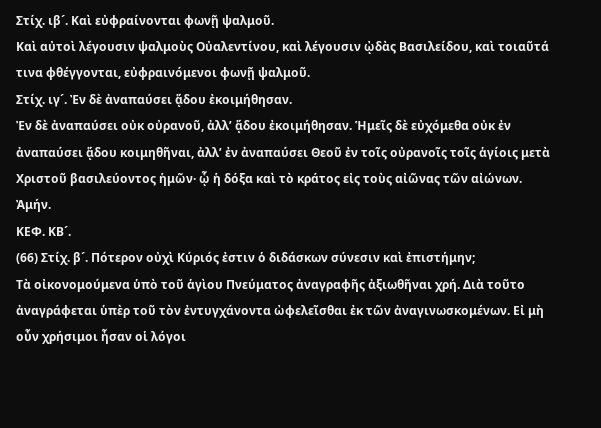Στίχ. ιβ´. Καὶ εὐφραίνονται φωνῇ ψαλμοῦ.
Καὶ αὐτοὶ λέγουσιν ψαλμοὺς Οὐαλεντίνου, καὶ λέγουσιν ᾠδὰς Βασιλείδου, καὶ τοιαῦτά τινα φθέγγονται, εὐφραινόμενοι φωνῇ ψαλμοῦ.
Στίχ. ιγ´. Ἐν δὲ ἀναπαύσει ᾅδου ἐκοιμήθησαν.
Ἐν δὲ ἀναπαύσει οὐκ οὐρανοῦ, ἀλλʼ ᾅδου ἐκοιμήθησαν. Ἡμεῖς δὲ εὐχόμεθα οὐκ ἐν ἀναπαύσει ᾅδου κοιμηθῆναι, ἀλλʼ ἐν ἀναπαύσει Θεοῦ ἐν τοῖς οὐρανοῖς τοῖς ἁγίοις μετὰ Χριστοῦ βασιλεύοντος ἡμῶν· ᾧ ἡ δόξα καὶ τὸ κράτος εἰς τοὺς αἰῶνας τῶν αἰώνων. Ἀμήν.
ΚΕΦ. ΚΒ´.
(66) Στίχ. β´. Πότερον οὐχὶ Κύριός ἐστιν ὁ διδάσκων σύνεσιν καὶ ἐπιστήμην;
Τὰ οἰκονομούμενα ὑπὸ τοῦ ἁγὶου Πνεύματος ἀναγραφῆς ἀξιωθῆναι χρή. Διὰ τοῦτο ἀναγράφεται ὑπὲρ τοῦ τὸν ἐντυγχάνοντα ὠφελεῖσθαι ἐκ τῶν ἀναγινωσκομένων. Εἰ μὴ οὖν χρήσιμοι ἦσαν οἱ λόγοι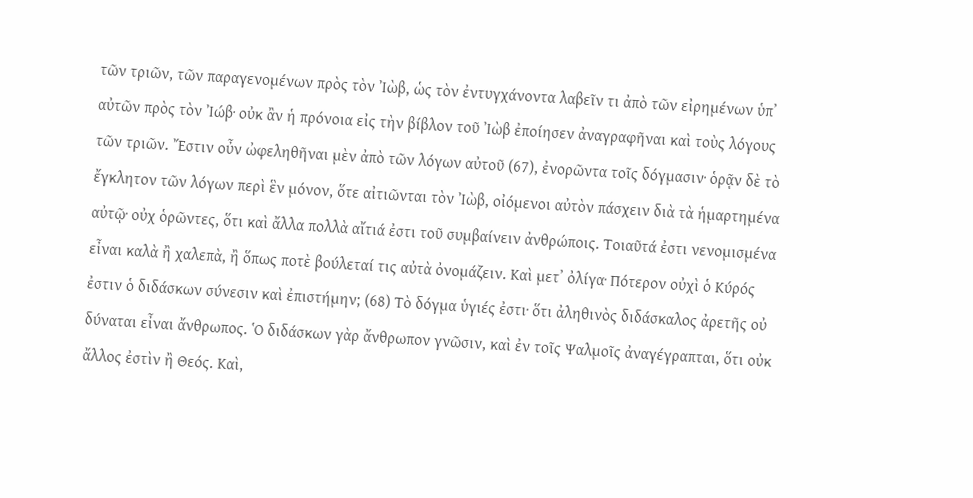τῶν τριῶν, τῶν παραγενομένων πρὸς τὸν Ἰὼβ, ὡς τὸν ἐντυγχάνοντα λαβεῖν τι ἀπὸ τῶν εἰρημένων ὑπʼ αὐτῶν πρὸς τὸν Ἰώβ· οὐκ ἂν ἡ πρόνοια εἰς τὴν βίβλον τοῦ Ἰὼβ ἐποίησεν ἀναγραφῆναι καὶ τοὺς λόγους τῶν τριῶν. Ἔστιν οὖν ὠφεληθῆναι μὲν ἀπὸ τῶν λόγων αὐτοῦ (67), ἐνορῶντα τοῖς δόγμασιν· ὁρᾷν δὲ τὸ ἔγκλητον τῶν λόγων περὶ ἓν μόνον, ὅτε αἰτιῶνται τὸν Ἰὼβ, οἰόμενοι αὐτὸν πάσχειν διὰ τὰ ἡμαρτημένα αὐτῷ· οὐχ ὁρῶντες, ὅτι καὶ ἄλλα πολλὰ αἴτιά ἐστι τοῦ συμβαίνειν ἀνθρώποις. Τοιαῦτά ἐστι νενομισμένα εἶναι καλὰ ἢ χαλεπὰ, ἢ ὅπως ποτὲ βούλεταί τις αὐτὰ ὀνομάζειν. Καὶ μετʼ ὀλίγα· Πότερον οὐχὶ ὁ Κύρός ἐστιν ὁ διδάσκων σύνεσιν καὶ ἐπιστήμην; (68) Τὸ δόγμα ὑγιές ἐστι· ὅτι ἀληθινὸς διδάσκαλος ἀρετῆς οὐ δύναται εἶναι ἄνθρωπος. Ὁ διδάσκων γὰρ ἄνθρωπον γνῶσιν, καὶ ἐν τοῖς Ψαλμοῖς ἀναγέγραπται, ὅτι οὐκ ἄλλος ἐστὶν ἢ Θεός. Καὶ,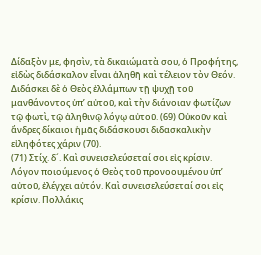Δίδαξὸν με, φησὶν, τὰ δικαιώματὰ σου, ὁ Προφήτης, εἰδὼς διδάσκαλον εἶναι ἀληθῆ καὶ τέλειον τὸν Θεόν. Διδάσκει δὲ ὁ Θεὸς ἐλλάμπων τῇ ψυχῇ τοῦ μανθάνοντος ὑπʼ αὐτοῦ, καὶ τὴν διάνοιαν φωτίζων τῷ φωτὶ, τῷ ἀληθινῷ λόγῳ αὐτοῦ. (69) Οὐκοῦν καὶ ἄνδρες δίκαιοι ἡμᾶς διδάσκουσι διδασκαλικὴν εἰληφότες χάριν (70).
(71) Στίχ. δ´. Καὶ συνεισελεύσεταί σοι εἰς κρίσιν.
Λόγον ποιούμενος ὁ Θεὸς τοῦ προνοουμένου ὑπʼ αὐτοῦ, ἐλέγχει αὐτόν. Καὶ συνεισελεύσεταί σοι εἰς κρίσιν. Πολλάκις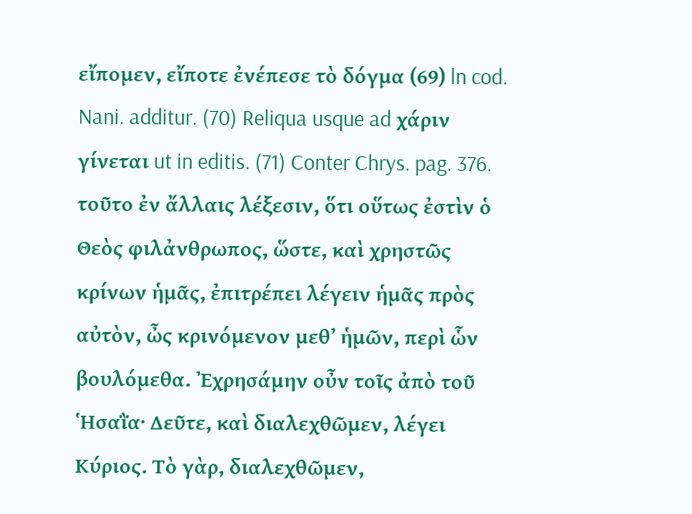εἴπομεν, εἴποτε ἐνέπεσε τὸ δόγμα (69) ln cod. Nani. additur. (70) Reliqua usque ad χάριν γίνεται ut in editis. (71) Conter Chrys. pag. 376. τοῦτο ἐν ἄλλαις λέξεσιν, ὅτι οὕτως ἐστὶν ὁ Θεὸς φιλἀνθρωπος, ὥστε, καὶ χρηστῶς κρίνων ἡμᾶς, ἐπιτρέπει λέγειν ἡμᾶς πρὸς αὐτὸν, ὦς κρινόμενον μεθʼ ἡμῶν, περὶ ὧν βουλόμεθα. Ἐχρησάμην οὖν τοῖς ἀπὸ τοῦ Ἡσαῒα· Δεῦτε, καὶ διαλεχθῶμεν, λέγει Κύριος. Τὸ γὰρ, διαλεχθῶμεν,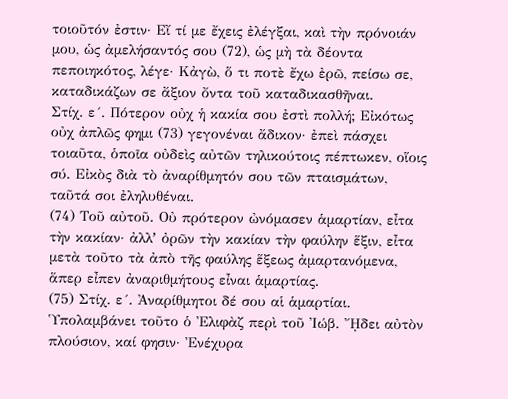τοιοῦτόν ἐστιν· Εἴ τί με ἔχεις ἐλέγξαι, καὶ τὴν πρόνοιάν μου, ὡς ἀμελήσαντός σου (72), ὡς μὴ τὰ δέοντα πεποιηκότος, λέγε· Κἀγὼ, ὅ τι ποτὲ ἔχω ἐρῶ, πείσω σε, καταδικάζων σε ἄξιον ὄντα τοῦ καταδικασθῆναι.
Στίχ. ε´. Πότερον οὐχ ἡ κακία σου ἐστὶ πολλή; Εἰκότως οὐχ ἀπλῶς φημι (73) γεγονέναι ἄδικον· ἐπεὶ πάσχει τοιαῦτα, ὁποῖα οὐδεὶς αὐτῶν τηλικούτοις πέπτωκεν, οἵοις σύ. Εἰκὸς διὰ τὸ ἀναρίθμητόν σου τῶν πταισμάτων, ταῦτά σοι ἐληλυθέναι.
(74) Τοῦ αὐτοῦ. Οὐ πρότερον ὠνόμασεν ἁμαρτίαν, εἶτα τὴν κακίαν· ἀλλʼ ὀρῶν τὴν κακίαν τὴν φαύλην ἕξιν, εἶτα μετὰ τοῦτο τὰ ἀπὸ τῆς φαύλης ἕξεως ἀμαρτανόμενα, ἅπερ εἶπεν ἀναριθμήτους εἶναι ἁμαρτίας.
(75) Στίχ. ε´. Ἀναρίθμητοι δέ σου αἱ ἁμαρτίαι. Ὑπολαμβάνει τοῦτο ὁ Ἐλιφὰζ περὶ τοῦ Ἰώβ. ᾜδει αὐτὸν πλούσιον, καί φησιν· Ἐνέχυρα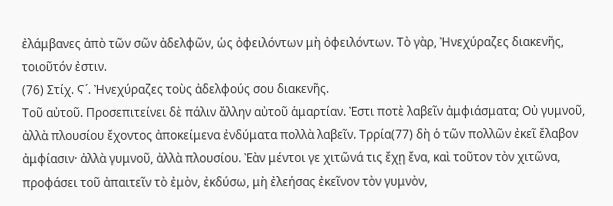ἐλάμβανες ἀπὸ τῶν σῶν ἀδελφῶν, ὡς ὀφειλόντων μὴ ὀφειλόντων. Τὸ γὰρ, Ἠνεχύραζες διακενῆς, τοιοῦτόν ἐστιν.
(76) Στίχ. Ϛ´. Ἠνεχύραζες τοὺς ἀδελφούς σου διακενῆς.
Τοῦ αὐτοῦ. Προσεπιτείνει δὲ πάλιν ἄλλην αὐτοῦ ἁμαρτίαν. Ἐστι ποτὲ λαβεῖν ἀμφιάσματα; Οὐ γυμνοῦ, ἀλλὰ πλουσίου ἔχοντος ἀποκείμενα ἐνδύματα πολλὰ λαβεῖν. Τρρία(77) δὴ ὁ τῶν πολλῶν ἐκεῖ ἔλαβον ἀμφίασιν· ἀλλὰ γυμνοῦ, ἀλλὰ πλουσίου. Ἐὰν μέντοι γε χιτῶνά τις ἔχῃ ἔνα, καὶ τοῦτον τὸν χιτῶνα, προφάσει τοῦ ἀπαιτεῖν τὸ ἐμὸν, ἐκδύσω, μὴ ἐλεήσας ἐκεῖνον τὸν γυμνὸν,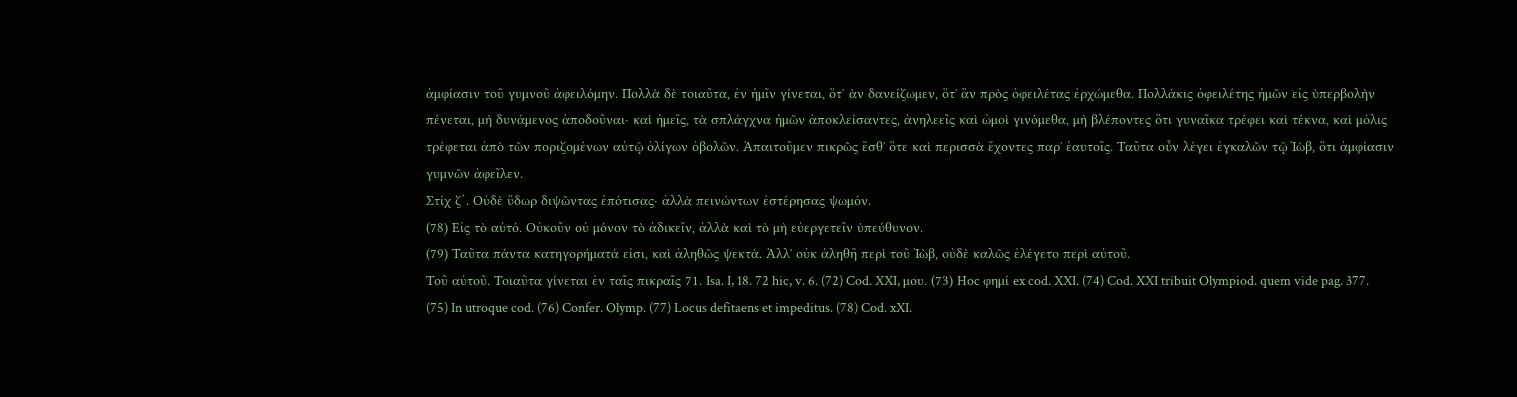ἀμφίασιν τοῦ γυμνοῦ ἀφειλόμην. Πολλὰ δὲ τοιαῦτα, ἐν ἡμῖν γίνεται, ὅτ᾿ ὰν δανείζωμεν, ὅτʼ ἂν πρὸς ὀφειλέτας ἐρχώμεθα. Πολλάκις ὀφειλέτης ἡμῶν εἰς ὑπερβολὴν πένεται, μὴ δυνάμενος ἀποδοῦναι· καὶ ἡμεῖς, τὰ σπλάγχνα ἡμῶν ἀποκλείσαντες, ἀνηλεεῖς καὶ ὠμοὶ γινόμεθα, μὴ βλέποντες ὅτι γυναῖκα τρέφει καὶ τέκνα, καὶ μόλις τρέφεται ἀπὸ τῶν ποριζομένων αὐτῷ ὀλίγων ὀβολῶν. Ἀπαιτοῦμεν πικρῶς ἔσθʼ ὅτε καὶ περισσὰ ἔχοντες παρʼ ἑαυτοῖς. Ταῦτα οὖν λέγει ἐγκαλῶν τῷ Ἰὼβ, ὅτι ἀμφίασιν γυμνῶν ἀφεῖλεν.
Στίχ ζ´. Οὐδὲ ὕδωρ διψῶντας ἐπότισας· ἀλλὰ πεινώντων ἐστέρησας ψωμόν.
(78) Εἰς τὸ αὐτό. Οὐκοῦν οὐ μόνον τὸ ἀδικεῖν, ἀλλὰ καὶ τὸ μὴ εὐεργετεῖν ὑπεύθυνον.
(79) Ταῦτα πάντα κατηγορήματά εἰσι, καὶ ἀληθῶς ψεκτά. Ἀλλʼ οὐκ ἀληθῆ περὶ τοῦ Ἰὼβ, οὐδὲ καλῶς ἐλέγετο περὶ αὐτοῦ.
Τοῦ αὐτοῦ. Τοιαῦτα γίνεται ἐν ταῖς πικραῖς 71. Isa. I, 18. 72 hic, v. 6. (72) Cod. XXI, μου. (73) Hoc φημί ex cod. XXI. (74) Cod. XXI tribuit Olympiod. quem vide pag. 377. (75) In utroque cod. (76) Confer. Olymp. (77) Locus defitaens et impeditus. (78) Cod. xXI.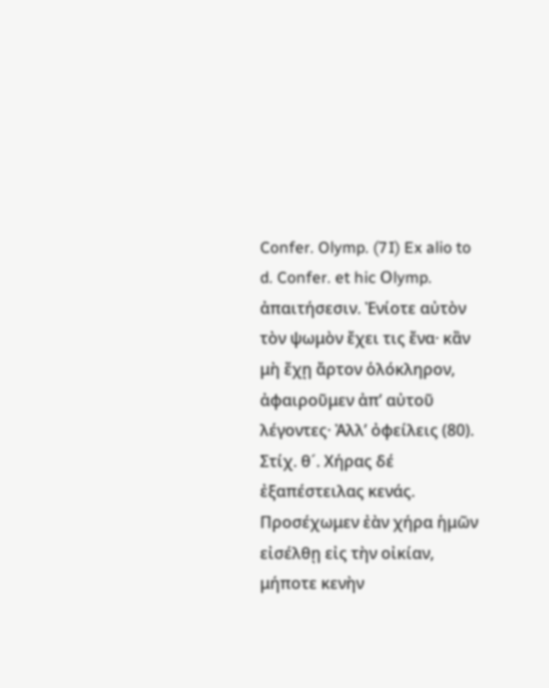Confer. Olymp. (7I) Ex alio to d. Confer. et hic Οlymp. ἀπαιτήσεσιν. Ἐνίοτε αὐτὸν τὸν ψωμὸν ἔχει τις ἔνα· κἂν μὴ ἔχῃ ἄρτον ὁλόκληρον, ἀφαιροῦμεν ἀπʼ αὐτοῦ λέγοντες· Ἀλλʼ ὀφείλεις (80).
Στίχ. θ´. Χήρας δέ ἐξαπέστειλας κενάς. Προσέχωμεν ἐὰν χήρα ἡμῶν εἰσέλθῃ εἰς τὴν οἰκίαν, μήποτε κενὴν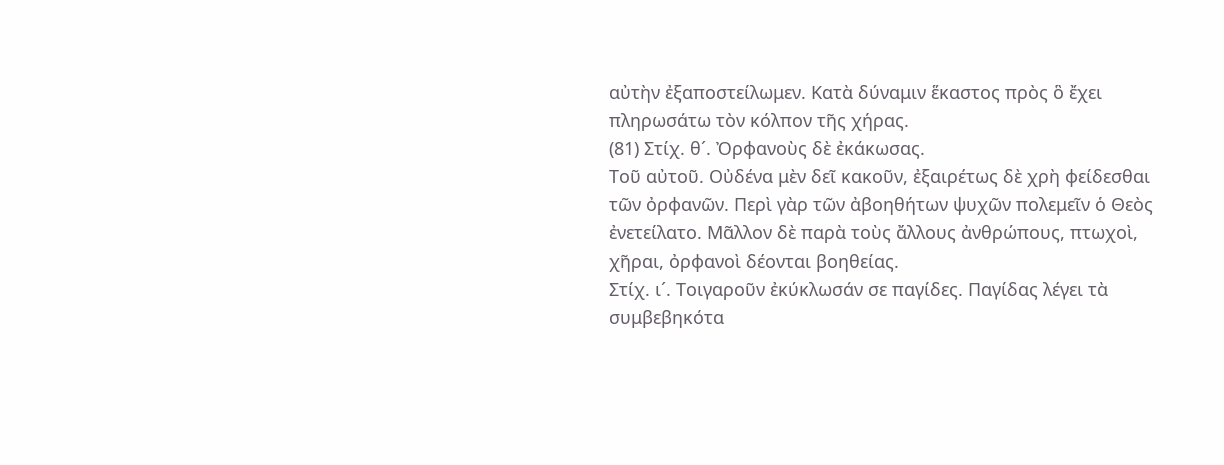αὐτὴν ἐξαποστείλωμεν. Κατὰ δύναμιν ἕκαστος πρὸς ὃ ἔχει πληρωσάτω τὸν κόλπον τῆς χήρας.
(81) Στίχ. θ´. Ὀρφανοὺς δὲ ἐκάκωσας.
Τοῦ αὐτοῦ. Οὐδένα μὲν δεῖ κακοῦν, ἐξαιρέτως δὲ χρὴ φείδεσθαι τῶν ὀρφανῶν. Περὶ γὰρ τῶν ἀβοηθήτων ψυχῶν πολεμεῖν ὁ Θεὸς ἐνετείλατο. Μᾶλλον δὲ παρὰ τοὺς ἄλλους ἀνθρώπους, πτωχοὶ, χῆραι, ὀρφανοὶ δέονται βοηθείας.
Στίχ. ι´. Τοιγαροῦν ἐκύκλωσάν σε παγίδες. Παγίδας λέγει τὰ συμβεβηκότα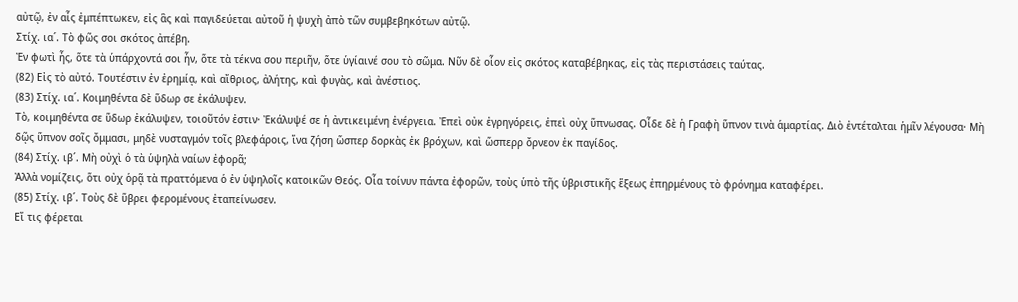αὐτῷ, ἐν αἷς ἐμπέπτωκεν, εἰς ἃς καὶ παγιδεύεται αὐτοῦ ἡ ψυχὴ ἀπὸ τῶν συμβεβηκότων αὐτῷ.
Στίχ. ια´. Τὸ φῶς σοι σκότος ἀπέβη.
Ἐν φωτὶ ἦς, ὅτε τὰ ὑπάρχοντά σοι ἦν, ὅτε τὰ τέκνα σου περιῆν, ὅτε ὑγίαινέ σου τὸ σῶμα. Νῦν δὲ οἷον εἰς σκότος καταβέβηκας, εἰς τὰς περιστάσεις ταύτας.
(82) Εἰς τὸ αὐτό. Τουτέστιν ἐν ἐρημίᾳ, καὶ αἴθριος, ἀλήτης, καὶ φυγὰς, καὶ ἀνέστιος.
(83) Στίχ. ια´. Κοιμηθέντα δὲ ὕδωρ σε ἐκάλυψεν.
Τὸ, κοιμηθέντα σε ὕδωρ ἐκάλυψεν, τοιοῦτόν ἐστιν· Ἐκάλυψέ σε ἡ ἀντικειμένη ἐνέργεια. Ἐπεὶ οὐκ ἐγρηγόρεις, ἐπεὶ οὐχ ὕπνωσας. Οἶδε δὲ ἡ Γραφὴ ὕπνον τινὰ ἁμαρτίας. Διὸ ἐντέταλται ἡμῖν λέγουσα· Μὴ δῷς ὕπνον σοῖς ὄμμασι, μηδὲ νυσταγμόν τοῖς βλεφάροις, ἵνα ζήση ὥσπερ δορκὰς ἐκ βρόχων, καὶ ὥσπερρ ὄρνεον ἐκ παγίδος.
(84) Στίχ. ιβ´. Μὴ οὐχὶ ὁ τὰ ὑψηλὰ ναίων ἐφορᾶ;
Ἀλλὰ νομίζεις, ὅτι οὐχ ὁρᾷ τὰ πραττόμενα ὁ ἐν ὑψηλοῖς κατοικῶν Θεός. Οἷα τοίνυν πάντα ἐφορῶν, τοὺς ὑπὸ τῆς ὑβριστικῆς ἕξεως ἐπηρμένους τὸ φρόνημα καταφέρει.
(85) Στίχ. ιβ´. Τοὺς δὲ ὕβρει φερομένους ἐταπείνωσεν.
Εἴ τις φέρεται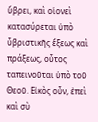ὕβρει, καὶ οἱονεὶ κατασύρεται ὑπὸ ὗβριστικῆς ἕξεως καὶ πράξεως, οὗτος ταπεινοῦται ὑπὸ τοῦ Θεοῦ. Εἰκὸς οὖν, ἐπεὶ καὶ σὺ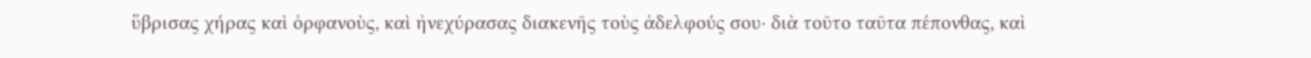ὕβρισας χήρας καὶ ὀρφανοὺς, καὶ ἠνεχύρασας διακενῆς τοὺς ἀδελφούς σου· διὰ τοῦτο ταῦτα πέπονθας, καὶ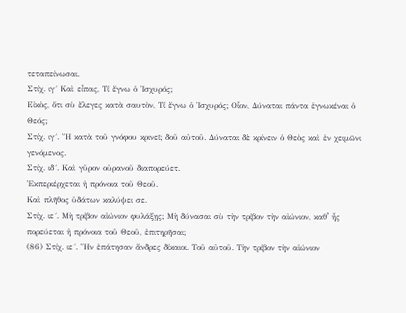τεταπείνωσαι.
Στίχ. ιγ´ Καὶ εἶπας, Τί ἔγνω ὁ Ἰσχυρός;
Εἰκὸς, ὅτι σὺ ἔλεγες κατὰ σαυτὸν, Τί ἔγνω ὁ Ἰσχυρός; Οἷον, Δύναται πάντα ἐγνωκέναι ὁ Θεός;
Στίχ. ιγ´. Ἤ κατὰ τοῦ γνόφου κρινεῖ; δοῦ αὐτοῦ. Δύναται δὲ κρίνειν ὁ Θεὸς καὶ ἐν χειμῶνι γενόμενος.
Στίχ. ιδ´. Καὶ γῦρον οὐρανοῦ διαπορεύετ.
Ἐκπεριέρχεται ἡ πρόνοια τοῦ Θεοῦ.
Καὶ πλῆθος ὑδάτων καλύψει σε.
Στίχ. ιε´. Μὴ τρίβον αἰώνιον φυλάξῃς; Μὴ δύνασαι σὺ τὴν τρίβον τὴν αἰώνιον, καθʼ ἧς πορεύεται ἡ πρόνοια τοῦ Θεοῦ, ἐπιτηρῆσαι;
(86) Στίχ. ιε´. Ἤν ἐπάτησαν ἄνδρες δίκαιοι. Τοῦ αὐτοῦ. Τὴν τρίβον τὴν αἰώνιον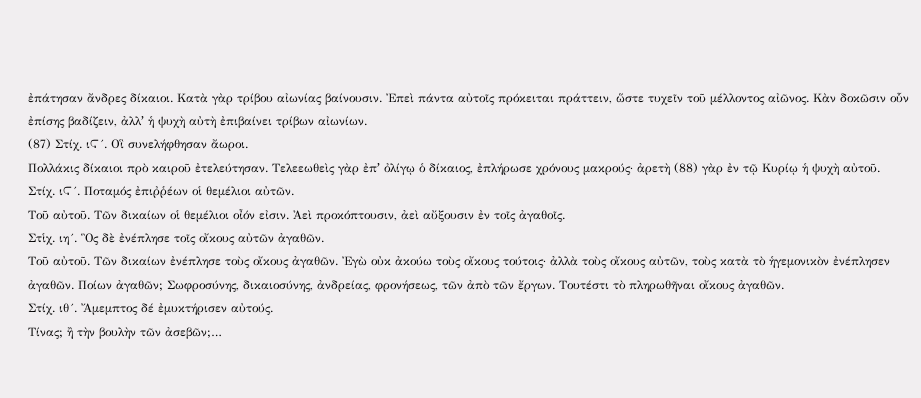ἐπάτησαν ἄνδρες δίκαιοι. Κατὰ γὰρ τρίβου αἰωνίας βαίνουσιν. Ἐπεὶ πάντα αὐτοῖς πρόκειται πράττειν, ὥστε τυχεῖν τοῦ μέλλοντος αἰῶνος. Κὰν δοκῶσιν οὗν ἐπίσης βαδίζειν, ἀλλʼ ἡ ψυχὴ αὐτὴ ἐπιβαίνει τρίβων αἰωνίων.
(87) Στίχ. ιϚ´. Οἳ συνελήφθησαν ἄωροι.
Πολλάκις δίκαιοι πρὸ καιροῦ ἐτελεύτησαν. Τελεεωθεὶς γὰρ ἐπʼ ὀλίγῳ ὁ δίκαιος, ἐπλήρωσε χρόνους μακρούς· ἀρετὴ (88) γὰρ ἐν τῷ Κυρίῳ ἡ ψυχὴ αὐτοῦ.
Στίχ. ιϚ´. Ποταμός ἐπιῤῥέων οἱ θεμέλιοι αὐτῶν.
Τοῦ αὐτοῦ. Τῶν δικαίων οἱ θεμέλιοι οἶόν εἰσιν. Ἀεὶ προκόπτουσιν, ἀεὶ αὔξουσιν ἐν τοῖς ἀγαθοῖς.
Στἱχ. ιη´. Ὃς δὲ ἐνέπλησε τοῖς οἴκους αὐτῶν ἀγαθῶν.
Τοῦ αὐτοῦ. Τῶν δικαίων ἐνέπλησε τοὺς οἴκους ἀγαθῶν. Ἐγὼ οὐκ ἀκούω τοὺς οἴκους τούτοις· ἀλλὰ τοὺς οἴκους αὐτῶν, τοὺς κατὰ τὸ ἡγεμονικὸν ἐνέπλησεν ἀγαθῶν. Ποίων ἀγαθῶν; Σωφροσύνης, δικαιοσύνης, ἀνδρείας, φρονήσεως, τῶν ἀπὸ τῶν ἔργων. Τουτέστι τὸ πληρωθῆναι οἴκους ἀγαθῶν.
Στίχ. ιθ´. Ἄμεμπτος δέ ἐμυκτήρισεν αὐτούς.
Τίνας; ἢ τὴν βουλὴν τῶν ἀσεβῶν;…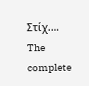Στίχ.…
The complete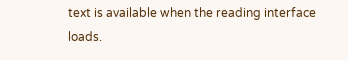text is available when the reading interface loads.